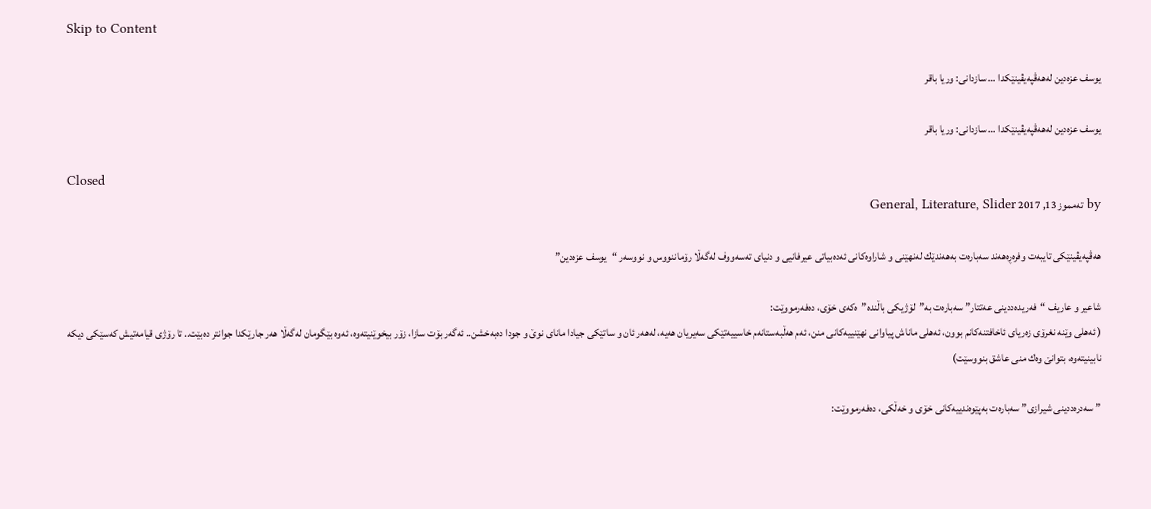Skip to Content

یوسف عزه‌دین له‌هه‌ڤپه‌یڤینێكدا … سازدانی: وریا باقر

یوسف عزه‌دین له‌هه‌ڤپه‌یڤینێكدا … سازدانی: وریا باقر

Closed
by ته‌مموز 13, 2017 General, Literature, Slider

هه‌ڤپه‌یڤینێكی تایبه‌ت وفره‌ڕه‌هه‌ند سه‌باره‌ت به‌هه‌ندێك له‌نهێنی و شاراوه‌كانی ئه‌ده‌بیاتی عیرفانیی و دنیای ته‌سه‌ووف له‌گه‌ڵا رۆماننووس و نووسه‌ر “یوسف عزه‌دین”

شاعیر و عاریف “فه‌ریده‌ددینی عه‌تتار” سه‌باره‌ت به‌”لۆژیكی باڵنده‌”ه‌كه‌ی خۆی، ده‌فه‌رمووێت:
( ئه‌هلی وێنه‌ نغرۆی زه‌ریای ئاخافتنه‌كانم بوون، ئه‌هلی ماناش پیاوانی نهێنییه‌كانی منن، ئه‌م هه‌ڵبه‌ستانه‌م خاسییه‌تێكی سه‌یریان هه‌یه‌، له‌هه‌ر ئان و ساتێكی جیادا مانای نوێ‌ و جودا ده‌به‌خشن.. ئه‌گه‌ر بۆت سازا، زۆر بیخوێنیته‌وه‌، ئه‌وه‌ بێگومان له‌گه‌ڵا هه‌ر جارێكدا جوانتر ده‌بێت.. تا رۆژی قیامه‌تیش كه‌سێكی دیكه‌ نابینیته‌وه‌، بتوانێ‌ وه‌ك منی عاشق بنووسێت)

” سه‌دره‌ددینی شیرازی” سه‌باره‌ت به‌پێوه‌ندییه‌كانی خۆی و خه‌ڵكی، ده‌فه‌رمووێت: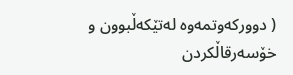( دووركه‌وتمه‌وه‌ له‌تێكه‌ڵبوون و خۆسه‌رقاڵكردن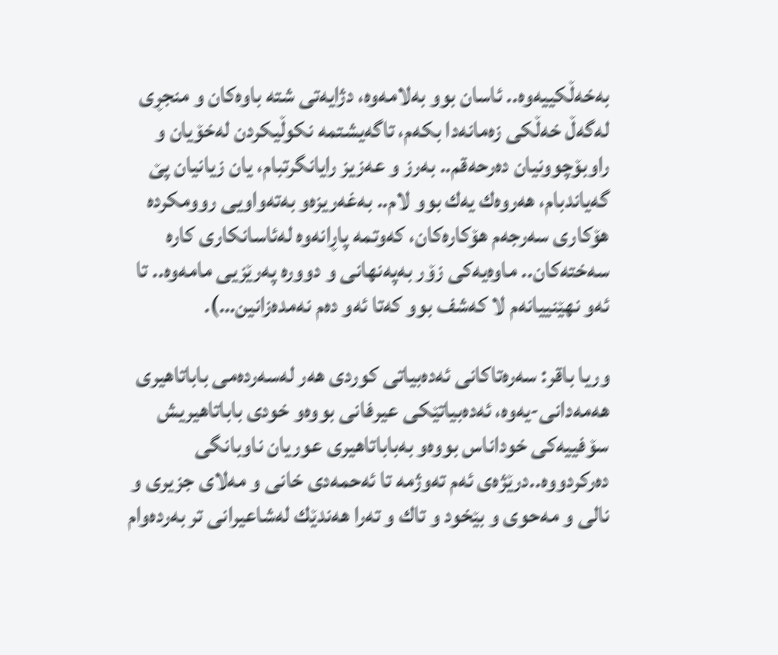به‌خه‌ڵكییه‌وه‌.. ئاسان بوو به‌لامه‌وه‌، دژایه‌تی شته‌ باوه‌كان و منجڕی له‌گه‌ڵ خه‌ڵكی زه‌مانه‌دا بكه‌م، تاگه‌یشتمه‌ نكوڵیكردن له‌خۆیان و راوبۆچوونیان ده‌رحه‌قم.. به‌رز و عه‌زیز رایانگرتبام، یان زیانیان پێ گه‌یاندبام، هه‌روه‌ك یه‌ك بوو لام.. به‌غه‌ریزه‌و به‌ته‌واویی روومكرده‌ هۆكاری سه‌رجه‌م هۆكاره‌كان، كه‌وتمه‌ پاڕانه‌وه‌ له‌ئاسانكاری كاره‌ سه‌خته‌كان.. ماوه‌یه‌كی زۆر به‌په‌نهانی و دووره‌ په‌رێزیی مامه‌وه‌.. تا ئه‌و نهێنییانه‌م لا كه‌شف بوو كه‌تا ئه‌و ده‌م نه‌مده‌زانین…).

وریا باقر: سه‌ره‌تاكانی ئه‌ده‌بیاتی كوردی هه‌ر له‌سه‌رده‌می باباتاهیری هه‌مه‌دانی-یه‌وه‌، ئه‌ده‌بیاتێكی عیرفانی بووه‌و خودی باباتاهیریش سۆفییه‌كی خوداناس بووه‌و به‌باباتاهیری عوریان ناوبانگی ده‌ركردووه‌..درێژه‌ی ئه‌م ته‌وژمه‌ تا ئه‌حمه‌دی خانی و مه‌لای جزیری و نالی و مه‌حوی و بێخود و تاك و ته‌را هه‌ندێك له‌شاعیرانی تر به‌رده‌وام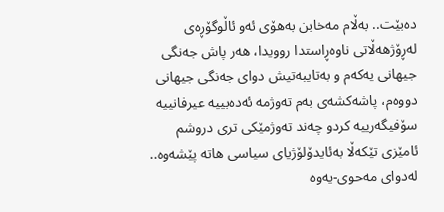ده‌بێت.. به‌ڵام مه‌خابن به‌هۆی ئه‌و ئاڵوگۆڕه‌ی له‌ڕۆژهه‌ڵاتی ناوه‌ڕاستدا روویدا، هه‌ر پاش جه‌نگی جیهانی یه‌كه‌م و به‌تایبه‌تیش دوای جه‌نگی جیهانی دووه‌م، پاشه‌كشه‌ی به‌م ته‌وژمه‌ ئه‌ده‌بییه‌ عیرفانییه‌ سۆفیگه‌رییه‌ كردو چه‌ند ته‌وژمێكی تری دروشم ئامێزی تێكه‌ڵا به‌ئایدۆلۆژیای سیاسی هاته‌ پێشه‌وه‌.. له‌دوای مه‌حوی-یه‌وه‌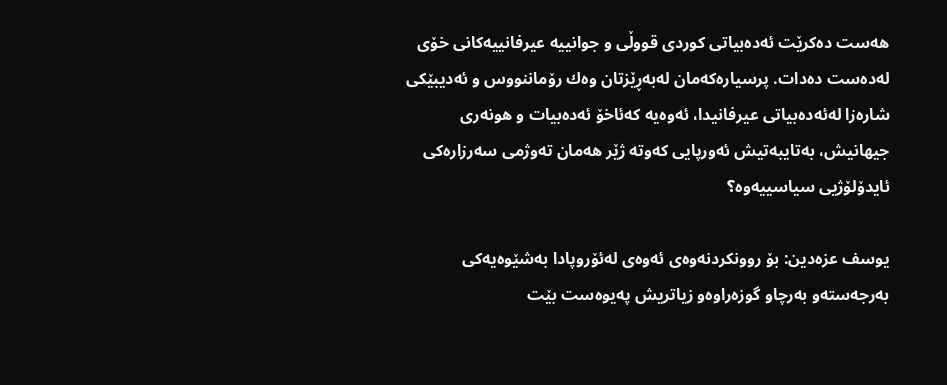هه‌ست ده‌كرێت ئه‌ده‌بیاتی كوردی قووڵی و جوانییه‌ عیرفانییه‌كانی خۆی له‌ده‌ست ده‌دات. پرسیاره‌كه‌مان له‌به‌ڕێزتان وه‌ك رۆماننووس و ئه‌دیبێكی شاره‌زا له‌ئه‌ده‌بیاتی عیرفانیدا، ئه‌وه‌یه‌ كه‌ئاخۆ ئه‌ده‌بیات و هونه‌ری جیهانیش، به‌تایبه‌تیش ئه‌ورپایی كه‌وته‌ ژێر هه‌مان ته‌وژمی سه‌رزاره‌كی ئایدۆلۆژیی سیاسییه‌وه‌؟

یوسف عزه‌دین: بۆ روونكردنه‌وه‌ی ئه‌وه‌ی له‌ئۆروپادا به‌شێوه‌یه‌كی به‌رجه‌سته‌و به‌رچاو گوزه‌راوه‌و زیاتریش په‌یوه‌ست بێت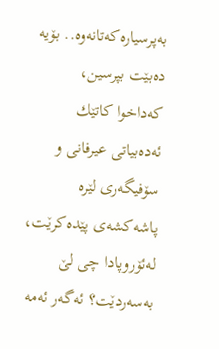به‌پرسیاره‌كه‌تانه‌وه‌.. بۆیه‌ ده‌بێت بپرسین، كه‌داخوا كاتێك ئه‌ده‌بیاتی عیرفانی و سۆفیگه‌ری لێره‌ پاشه‌كشه‌ی پێده‌كرێت، له‌ئۆروپادا چی لێ به‌سه‌ردێت؟ ئه‌گه‌ر ئه‌مه‌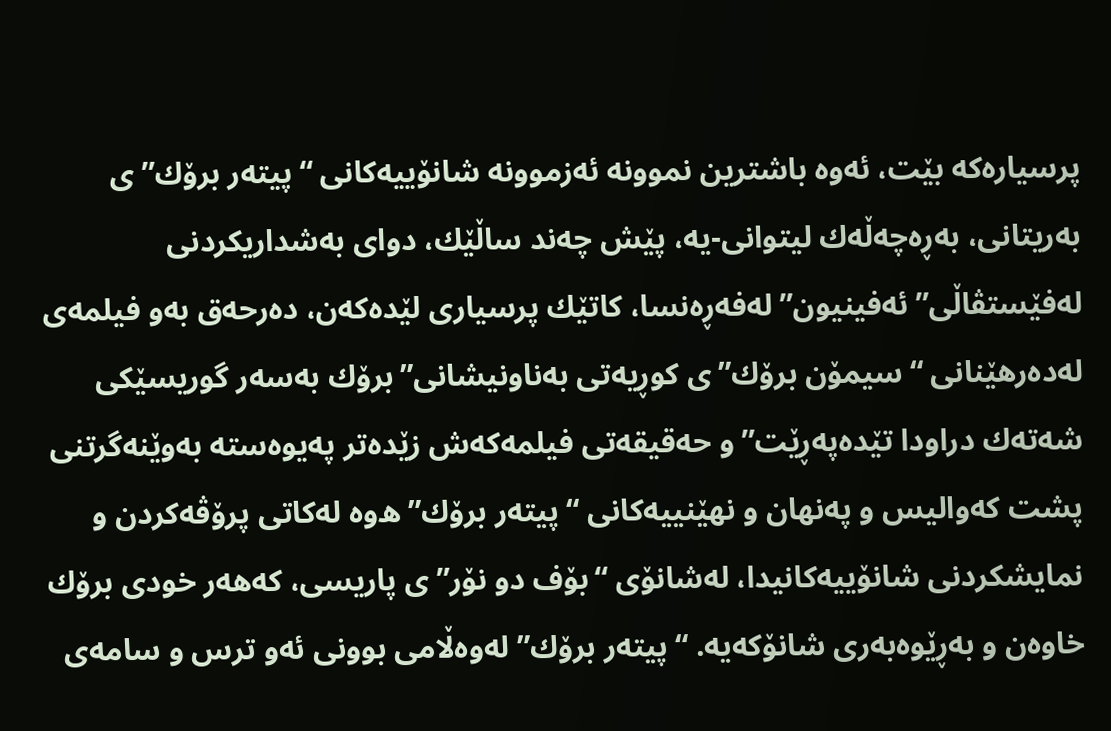پرسیاره‌كه‌ بێت، ئه‌وه‌ باشترین نموونه‌ ئه‌زموونه‌ شانۆییه‌كانی “پیته‌ر برۆك”ی به‌ریتانی، به‌ڕه‌چه‌ڵه‌ك لیتوانی-یه‌، پێش چه‌ند ساڵێك، دوای به‌شداریكردنی له‌فێستڤاڵی”ئه‌فینیون” له‌فه‌ڕه‌نسا، كاتێك پرسیاری لێده‌كه‌ن، ده‌رحه‌ق به‌و فیلمه‌ی له‌ده‌رهێنانی “سیمۆن برۆك”ی كوڕیه‌تی به‌ناونیشانی”برۆك به‌سه‌ر گوریسێكی شه‌ته‌ك دراودا تێده‌په‌ڕێت” و حه‌قیقه‌تی فیلمه‌كه‌ش زێده‌تر په‌یوه‌سته‌ به‌وێنه‌گرتنی پشت كه‌والیس و په‌نهان و نهێنییه‌كانی “پیته‌ر برۆك”ه‌وه‌ له‌كاتی پرۆڤه‌كردن و نمایشكردنی شانۆییه‌كانیدا، له‌شانۆی “بۆف دو نۆر”ی پاریسی، كه‌هه‌ر خودی برۆك خاوه‌ن و به‌ڕێوه‌به‌ری شانۆكه‌یه‌. “پیته‌ر برۆك” له‌وه‌ڵامی بوونی ئه‌و ترس و سامه‌ی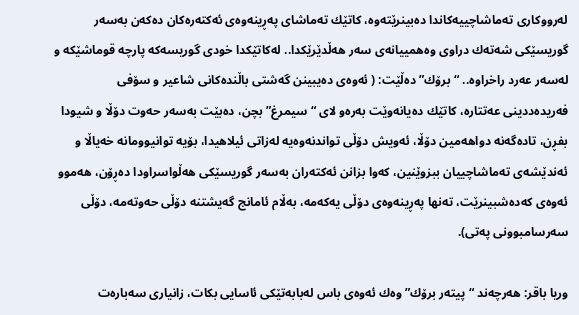له‌رووكاری ته‌ماشاچییه‌كاندا ده‌بینرێته‌وه‌، كاتێك ته‌ماشای په‌ڕینه‌وه‌ی ئه‌كته‌ره‌كان ده‌كه‌ن به‌سه‌ر گوریسێكی شه‌ته‌ك دراوی وه‌همییانه‌ی سه‌ر هه‌ڵدێرێكدا.. له‌كاتێكدا خودی گوریسه‌كه‌ پارچه‌ قوماشێكه‌ و له‌سه‌ر عه‌رد راخراوه‌.. “برۆك” ده‌ڵێت: ( ئه‌وه‌ی ده‌یبینن گه‌شتی باڵنده‌كانی شاعیر و سۆفی فه‌ریده‌ددینی عه‌تتاره‌، كاتێك ده‌یانه‌وێت به‌ره‌و لای “سیمرغ” بچن، ده‌بێت به‌سه‌ر حه‌وت دۆڵا و شیودا بفڕن، تاده‌گه‌نه‌ دواهه‌مین دۆڵا، ئه‌ویش دۆڵی تواندنه‌وه‌یه‌ له‌زاتی ئیلاهیدا، بۆیه‌ توانیوومانه‌ خه‌یاڵا و ئه‌ندێشه‌ی ته‌ماشاچییان ببزوێنین، كه‌وا بزانن ئه‌كته‌ران به‌سه‌ر گوریسێكی هه‌ڵواسراودا ده‌ڕۆن، هه‌موو ئه‌وه‌ی كه‌ده‌شبینرێت، ته‌نها په‌ڕینه‌وه‌ی دۆڵی یه‌كه‌مه‌، به‌ڵام ئامانج گه‌یشتنه‌ دۆڵی حه‌وته‌مه‌، دۆڵی سه‌رسامبوونی په‌تی).

وریا باقر: هه‌رچه‌ند “پیته‌ر برۆك” وه‌ك ئه‌وه‌ی باس له‌بابه‌تێكی ئاسایی بكات، زانیاری سه‌باره‌ت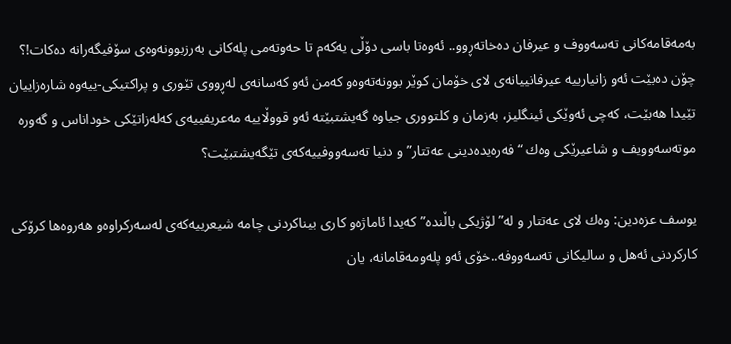به‌مه‌قامه‌كانی ته‌سه‌ووف و عیرفان ده‌خاته‌ڕوو.. ئه‌وه‌تا باسی دۆڵی یه‌كه‌م تا حه‌وته‌می پله‌كانی به‌رزبوونه‌وه‌ی سۆفیگه‌رانه‌ ده‌كات!؟ چۆن ده‌بێت ئه‌و زانیارییه‌ عیرفانییانه‌ی لای خۆمان كوێر بوونه‌ته‌وه‌و كه‌من ئه‌و كه‌سانه‌ی له‌ڕووی تێوری و پراكتیكی-ییه‌وه‌ شاره‌زاییان تێیدا هه‌بێت، كه‌چی ئه‌وێكی ئینگلیز، به‌زمان و كلتووری جیاوه‌ گه‌یشتبێته‌ ئه‌و قووڵاییه‌ مه‌عریفییه‌ی كه‌له‌زاتێكی خوداناس و گه‌وره‌ موته‌سه‌وویف و شاعیرێكی وه‌ك “فه‌ره‌یده‌دینی عه‌تتار”و دنیا ته‌سه‌ووفییه‌كه‌ی تێگه‌یشتبێت؟

یوسف عزه‌دین: وه‌ك لای عه‌تتار و له‌”لۆژیكی باڵنده‌”كه‌یدا ئاماژه‌و كاری بیناكردنی چامه‌ شیعرییه‌كه‌ی له‌سه‌ركراوه‌و هه‌روه‌ها كرۆكی كاركردنی ئه‌هل و سالیكانی ته‌سه‌ووفه‌..خۆی ئه‌و پله‌ومه‌قامانه‌، یان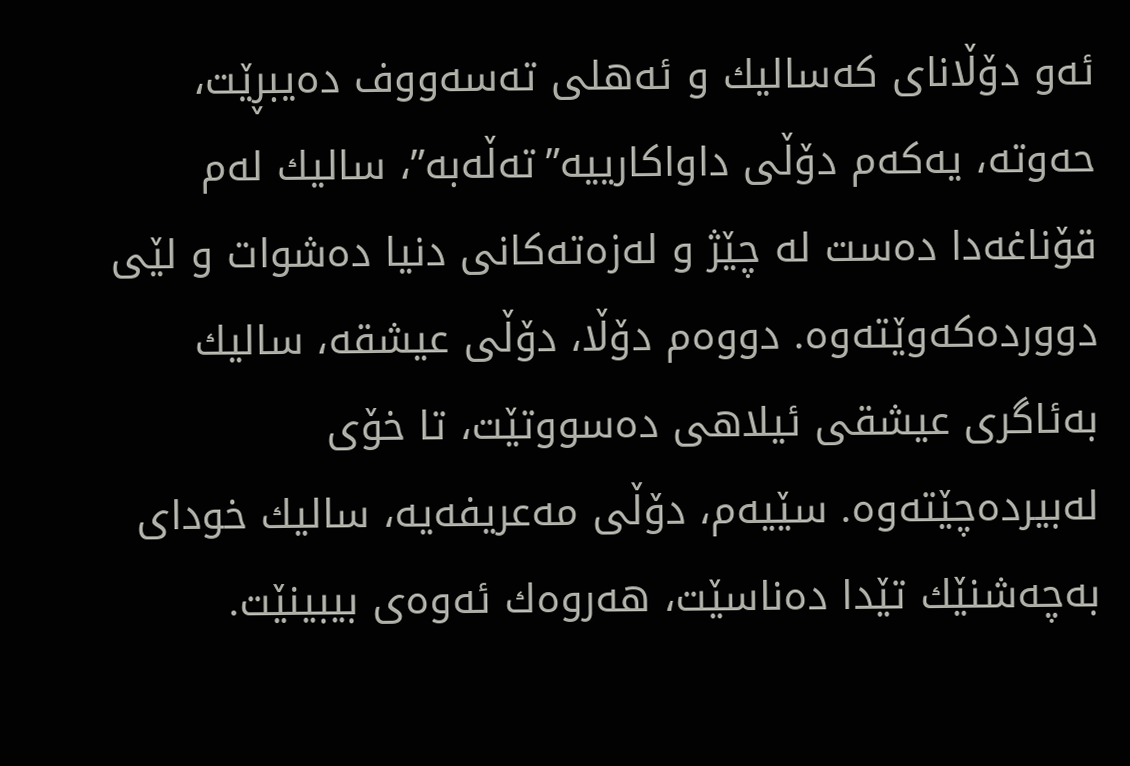ئه‌و دۆڵانای كه‌سالیك و ئه‌هلی ته‌سه‌ووف ده‌یبڕێت، حه‌وته‌، یه‌كه‌م دۆڵی داواكارییه‌”ته‌ڵه‌به‌”، سالیك له‌م قۆناغه‌دا ده‌ست له‌ چێژ و له‌زه‌ته‌كانی دنیا ده‌شوات و لێی دوورده‌كه‌وێته‌وه‌. دووه‌م دۆڵا، دۆڵی عیشقه‌، سالیك به‌ئاگری عیشقی ئیلاهی ده‌سووتێت، تا خۆی له‌بیرده‌چێته‌وه‌. سێیه‌م، دۆڵی مه‌عریفه‌یه‌، سالیك خودای به‌چه‌شنێك تێدا ده‌ناسێت، هه‌روه‌ك ئه‌وه‌ی بیبینێت.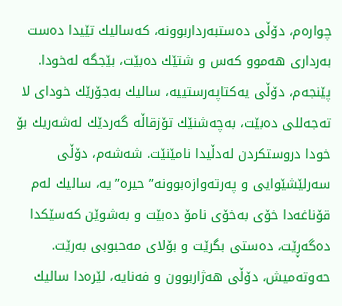چواره‌م، دۆڵی ده‌ستبه‌رداربوونه‌، كه‌سالیك تێیدا ده‌ست به‌رداری هه‌موو كه‌س و شتێك ده‌بێت، بێجگه‌ له‌خودا. پێنجه‌م، دۆڵی یه‌كتاپه‌رستییه‌، سالیك به‌جۆرێك خودای لا ته‌جه‌للی ده‌بێت، به‌چه‌شنێك تۆزقاڵه‌ گه‌ردێك له‌شه‌ریك بۆ خودا دروستكردن له‌دڵیدا نامێنێت. شه‌شه‌م، دۆڵی سه‌رلێشێوایی و په‌رته‌وازه‌بوونه‌”حیره‌”یه‌، سالیك له‌م قۆناغه‌دا خۆی به‌خۆی نامۆ ده‌بێت و به‌شوێن كه‌سێكدا ده‌گه‌ڕێت، ده‌ستی بگرێت و بۆلای مه‌حبوبی به‌رێت. حه‌وته‌میش، دۆڵی هه‌ژاربوون و فه‌نایه‌، لێره‌دا سالیك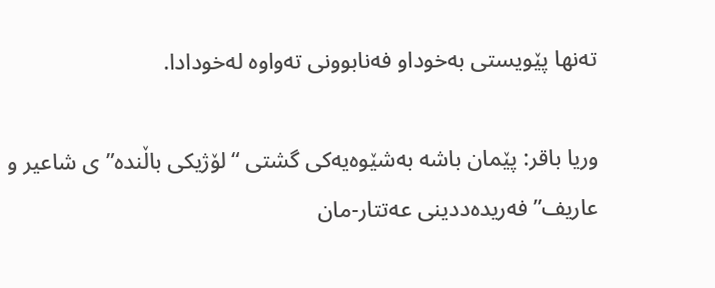ته‌نها پێویستی به‌خوداو فه‌نابوونی ته‌واوه‌ له‌خودادا.

وریا باقر: پێمان باشه‌ به‌شێوه‌یه‌كی گشتی “لۆژیكی باڵنده‌”ی شاعیر و عاریف”فه‌ریده‌ددینی عه‌تتار-مان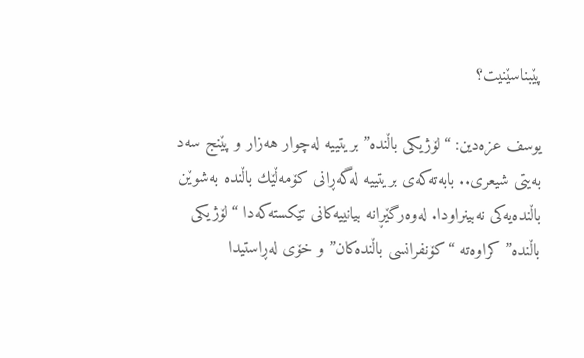پێبناسێنیت؟

یوسف عزه‌دین: “لۆژیكی باڵنده‌” بریتییه‌ له‌چوار هه‌زار و پێنج سه‌د به‌یتی شیعری.. بابه‌ته‌كه‌ی بریتییه‌ له‌گه‌ڕانی كۆمه‌ڵێك باڵنده‌ به‌شوێن باڵنده‌یه‌كی نه‌بینراودا. له‌وه‌رگێڕانه‌ بیانییه‌كانی تێكسته‌كه‌دا “لۆژیكی باڵنده‌” كراوه‌ته‌ “كۆنفرانسی باڵنده‌كان” و خۆی له‌ڕاستیدا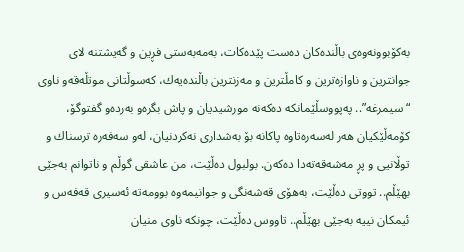به‌كۆبوونه‌وه‌ی باڵنده‌كان ده‌ست پێده‌كات، به‌مه‌به‌ستی فڕین و گه‌یشتنه‌ لای جوانترین و ناوازه‌ترین و كامڵترین و مه‌زنترین باڵنده‌یه‌ك، كه‌سوڵتانی موتڵه‌قه‌و ناوی “سیمرغه‌”.. په‌پووسڵێمانكه‌ ده‌كه‌نه‌ مورشیدیان و پاش بگره‌و به‌رده‌و گفتوگۆ، كۆمه‌ڵێكیان هه‌ر له‌سه‌ره‌تاوه‌ پاكانه‌ بۆ به‌شداری نه‌كردنیان، له‌و سه‌فه‌ره‌ ترسناك و توڵانیی و پڕ مه‌شه‌قه‌ته‌دا ده‌كه‌ن. بولبول ده‌ڵێت، من عاشقی گوڵم و ناتوانم به‌جێی بهێڵم.. تووتی ده‌ڵێت، به‌هۆی قه‌شه‌نگی و جوانیمه‌وه‌ بوومه‌ته‌ ئه‌سیری قه‌فه‌س و ئیمكان نییه‌ به‌جێی بهێڵم.. تاووس ده‌ڵێت، چونكه‌ ناوی منیان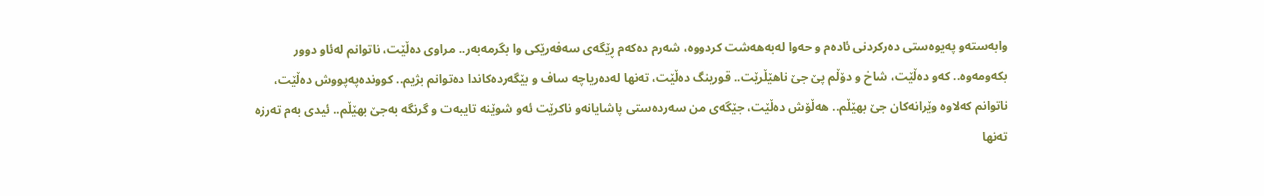وابه‌سته‌و په‌یوه‌ستی ده‌ركردنی ئاده‌م و حه‌وا له‌به‌هه‌شت كردووه‌، شه‌رم ده‌كه‌م ڕێگه‌ی سه‌فه‌رێكی وا بگرمه‌به‌ر.. مراوی ده‌ڵێت، ناتوانم له‌ئاو دوور بكه‌ومه‌وه‌.. كه‌و ده‌ڵێت، شاخ و دۆڵم پێ جێ‌ ناهێڵرێت.. قورینگ ده‌ڵێت، ته‌نها له‌ده‌ریاچه‌ ساف و بێگه‌رده‌كاندا ده‌توانم بژیم.. كوونده‌په‌پووش ده‌ڵێت، ناتوانم كه‌لاوه‌ وێرانه‌كان جێ بهێڵم.. هه‌ڵۆش ده‌ڵێت، جێگه‌ی من سه‌رده‌ستی پاشایانه‌و ناكرێت ئه‌و شوێنه‌ تایبه‌ت و گرنگه‌ به‌جێ بهێڵم.. ئیدی به‌م ته‌رزه‌ ته‌نها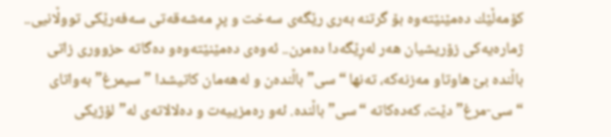كۆمه‌ڵێك ده‌مێنێته‌وه‌ بۆ گرتنه‌ به‌ری رێگه‌ی سه‌خت و پڕ مه‌شه‌قه‌تی سه‌فه‌رێكی تووڵانیی.. ژماره‌یه‌كی زۆریشیان هه‌ر له‌ڕێگه‌دا ده‌مرن.. ئه‌وه‌ی ده‌مێنێته‌وه‌و ده‌گاته‌ حزووری زاتی باڵنده‌ بێ هاوتاو مه‌زنه‌كه‌، ته‌نها “سی” باڵنده‌ن و له‌هه‌مان كاتیشدا ” سیمرغ” به‌واتای “سی-مرغ” دێت، كه‌ده‌كاته‌ “سی” باڵنده‌. ئه‌و ره‌مزییه‌ت و ده‌لالاته‌ی له‌”لۆژیكی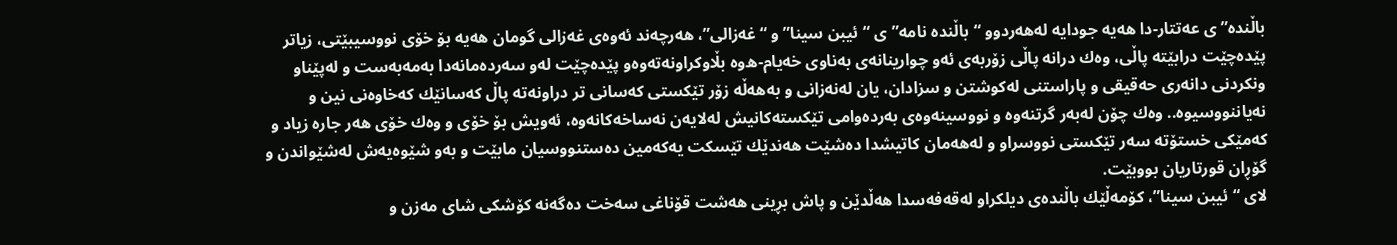باڵنده‌”ی عه‌تتار-دا هه‌یه‌ جودایه‌ له‌هه‌ردوو “باڵنده‌ نامه‌”ی “ئیبن سینا” و “غه‌زالی”، هه‌رچه‌ند ئه‌وه‌ی غه‌زالی گومان هه‌یه‌ بۆ خۆی نووسیبێتی، زیاتر پێده‌چێت درابێته‌ پاڵی، وه‌ك درانه‌ پاڵی زۆربه‌ی ئه‌و چوارینانه‌ی به‌ناوی خه‌یام-ه‌وه‌ بڵاوكراونه‌ته‌وه‌و پێده‌چێت له‌و سه‌رده‌مانه‌دا به‌مه‌به‌ست و له‌پێناو ونكردنی دانه‌ری حه‌قیقی و پاراستنی له‌كوشتن و سزادان، یان له‌نه‌زانی و به‌هه‌ڵه‌ زۆر تێكستی كه‌سانی تر دراونه‌ته‌ پاڵ كه‌سانێك كه‌خاوه‌نی نین و نه‌یاننووسیوه‌.. وه‌ك چۆن له‌به‌ر گرتنه‌وه‌ و نووسینه‌وه‌ی به‌رده‌وامی تێكسته‌كانیش له‌لایه‌ن نه‌ساخه‌كانه‌وه‌، ئه‌ویش بۆ خۆی و وه‌ك خۆی هه‌ر جاره‌ زیاد و كه‌مێكی خستۆته‌ سه‌ر تێكستی نووسراو و له‌هه‌مان كاتیشدا ده‌شێت هه‌ندێك تێسكت یه‌كه‌مین ده‌ستنووسیان مابێت و به‌و شێوه‌یه‌ش له‌شێواندن و گۆڕان قورتاریان بووبێت.
لای “ئیبن سینا”، كۆمه‌ڵێك باڵنده‌ی دیلكراو له‌قه‌فه‌سدا هه‌ڵدێن و پاش بڕینی هه‌شت قۆناغی سه‌خت ده‌گه‌نه‌ كۆشكی شای مه‌زن و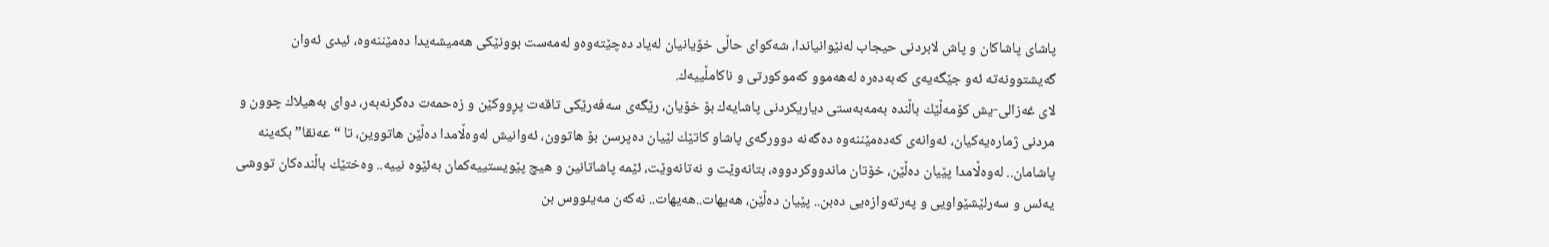پاشای پاشاكان و پاش لابردنی حیجاب له‌نێوانیاندا، شه‌كوای حاڵی خۆیانیان له‌یاد ده‌چێته‌وه‌و له‌مه‌ست بوونێكی هه‌میشه‌یدا ده‌مێننه‌وه‌، ئیدی ئه‌وان گه‌یشتوونه‌ته‌ ئه‌و جێگه‌یه‌ی كه‌به‌ده‌ره‌ له‌هه‌موو كه‌موكورتی و ناكامڵییه‌ك.
لای غه‌زالی-یش كۆمه‌ڵێك باڵنده‌ به‌مه‌به‌ستی دیاریكردنی پاشایه‌ك بۆ خۆیان، رێگه‌ی سه‌فه‌رێكی تاقه‌ت پڕووكێن و زه‌حمه‌ت ده‌گرنه‌به‌ر، دوای به‌هیلاك چوون و مردنی ژماره‌یه‌كیان، ئه‌وانه‌ی كه‌ده‌مێننه‌وه‌ ده‌گه‌نه‌ دوورگه‌ی پاشاو كاتێك لێیان ده‌پرسن بۆ هاتوون، ئه‌وانیش له‌وه‌ڵامدا ده‌ڵێن هاتووین، تا “عه‌نقا” بكه‌ینه‌ پاشامان.. له‌وه‌ڵامدا پێیان ده‌ڵێن، خۆتان ماندووكردووه‌، بتانه‌وێت و نه‌تانه‌وێت، ئێمه‌ پاشاتانین و هیچ پێویستییه‌كمان به‌ئێوه‌ نییه‌.. وه‌ختێك باڵنده‌كان تووشی یه‌ئس و سه‌رلێشێواویی و په‌رته‌وازه‌یی ده‌بن.. پێیان ده‌ڵێن، هه‌یهات..هه‌یهات.. نه‌كه‌ن مه‌یئووس بن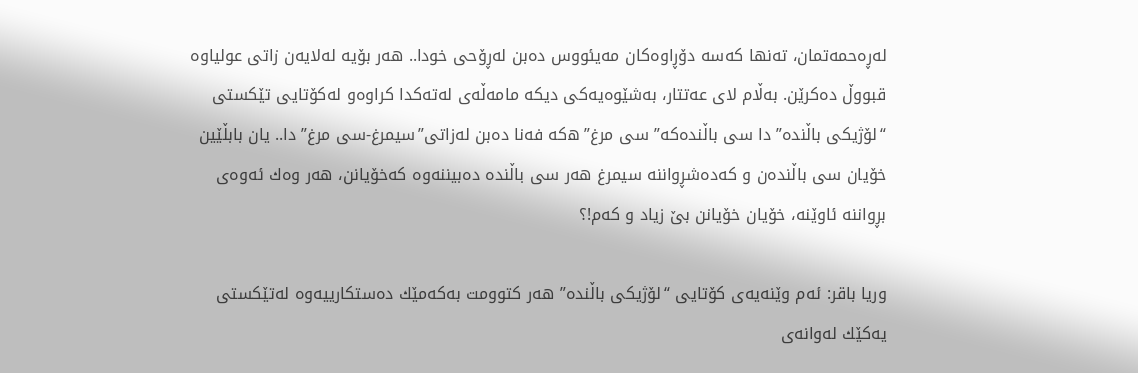له‌ڕه‌حمه‌تمان، ته‌نها كه‌سه‌ دۆڕاوه‌كان مه‌یئووس ده‌بن له‌ڕۆحی خودا.. هه‌ر بۆیه‌ له‌لایه‌ن زاتی عولیاوه‌ قبووڵ ده‌كرێن. به‌ڵام لای عه‌تتار، به‌شێوه‌یه‌كی دیكه‌ مامه‌ڵه‌ی له‌ته‌كدا كراوه‌و له‌كۆتایی تێكستی “لۆژیكی باڵنده‌”دا سی باڵنده‌كه‌” سی مرغ”ه‌كه‌ فه‌نا ده‌بن له‌زاتی”سیمرغ-سی مرغ”دا.. یان بابڵێین خۆیان سی باڵنده‌ن و كه‌ده‌شڕواننه‌ سیمرغ هه‌ر سی باڵنده‌ ده‌بیننه‌وه‌ كه‌خۆیانن، هه‌ر وه‌ك ئه‌وه‌ی بڕواننه‌ ئاوێنه‌، خۆیان خۆیانن بێ‌ زیاد و كه‌م!؟

وریا باقر: ئه‌م وێنه‌یه‌ی كۆتایی “لۆژیكی باڵنده‌” هه‌ر كتوومت به‌كه‌مێك ده‌ستكارییه‌وه‌ له‌تێكستی یه‌كێك له‌وانه‌ی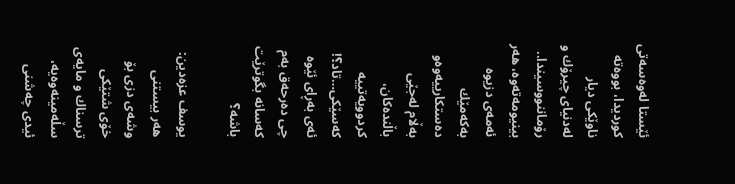ئێستا له‌وه‌سه‌تی كوردیدا، بووه‌ته‌ ناوێكی دیار له‌دنیای چیرۆك و رۆماننووسیندا.. بینیومه‌ته‌وه‌، هه‌ر ئه‌مه‌ی دزیوه‌ به‌كه‌مێك ده‌ستكارییه‌وه‌و به‌ڵام له‌جێی باڵنده‌كان، كردوویه‌تییه‌ كه‌سێكی…تاد؟! ئه‌ی به‌ڕای ئێوه‌ چی ده‌رحه‌ق به‌م كه‌سانه‌ بگوترێت باشه‌؟

یوسف عزه‌دین: هه‌ر بیستنی وشه‌ی دزی بۆ خۆی شتێكی ترسناك و مایه‌ی سڵه‌مینه‌وه‌یه‌، ئیدی چه‌شنی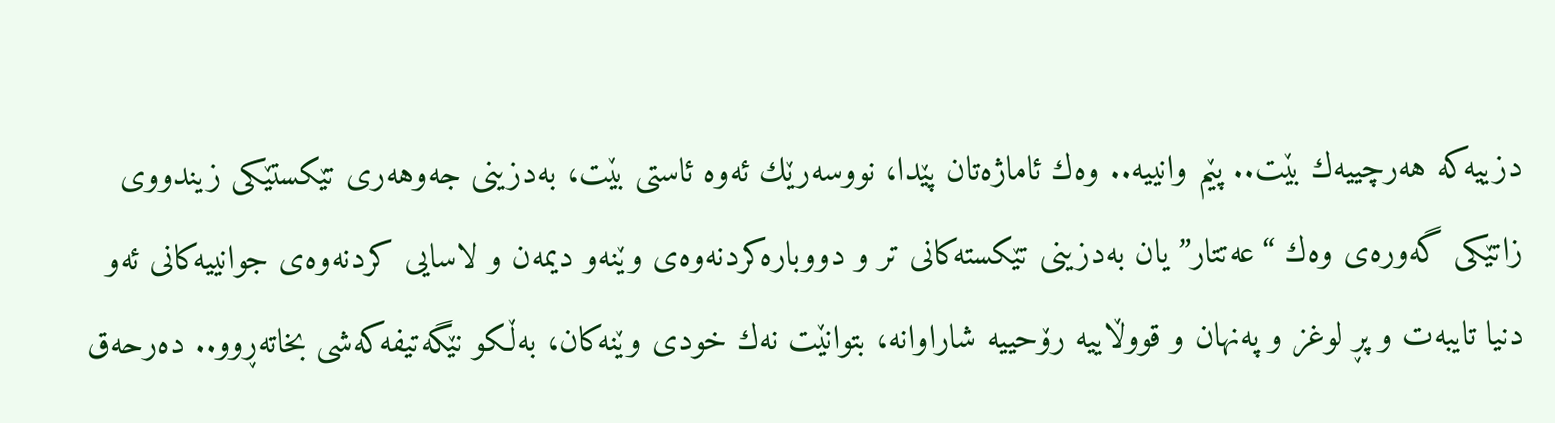دزییه‌كه‌ هه‌رچییه‌ك بێت.. پێم وانییه‌.. وه‌ك ئاماژه‌تان پێدا، نووسه‌رێك ئه‌وه‌ ئاستی بێت، به‌دزینی جه‌وهه‌ری تێكستێكی زیندووی زاتێكی گه‌وره‌ی وه‌ك “عه‌تتار” یان به‌دزینی تێكسته‌كانی تر و دووباره‌كردنه‌وه‌ی وێنه‌و دیمه‌ن و لاسایی كردنه‌وه‌ی جوانییه‌كانی ئه‌و دنیا تایبه‌ت و پڕ لوغز و په‌نهان و قووڵاییه‌ رۆحییه‌ شاراوانه‌، بتوانێت نه‌ك خودی وێنه‌كان، به‌ڵكو نێگه‌تیفه‌كه‌شی بخاته‌ڕوو.. ده‌رحه‌ق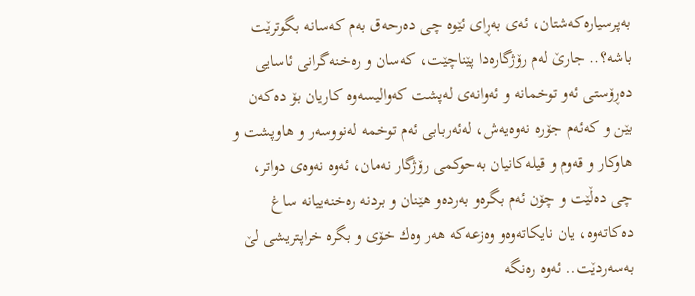به‌پرسیاره‌كه‌شتان، ئه‌ی به‌ڕای ئێوه‌ چی ده‌رحه‌ق به‌م كه‌سانه‌ بگوترێت باشه‌؟.. جارێ‌ له‌م رۆژگاره‌دا پێناچێت، كه‌سان و ره‌خنه‌گرانی ئاسایی ده‌ڕۆستی ئه‌و توخمانه‌ و ئه‌وانه‌ی له‌پشت كه‌والیسه‌وه‌ كاریان بۆ ده‌كه‌ن بێن و كه‌ئه‌م جۆره‌ نه‌وه‌یه‌ش، له‌ئه‌ربابی ئه‌م توخمه‌ له‌نووسه‌ر و هاوپشت و هاوكار و قه‌وم و قیله‌كانیان به‌حوكمی رۆژگار نه‌مان، ئه‌وه‌ نه‌وه‌ی دواتر، چی ده‌ڵێت و چۆن ئه‌م بگره‌و به‌رده‌و هێنان و بردنه‌ ره‌خنه‌ییانه‌ ساغ ده‌كاته‌وه‌، یان نایكاته‌وه‌و وه‌زعه‌كه‌ هه‌ر وه‌ك خۆی و بگره‌ خراپتریشی لێ به‌سه‌ردێت.. ئه‌وه‌ ره‌نگه‌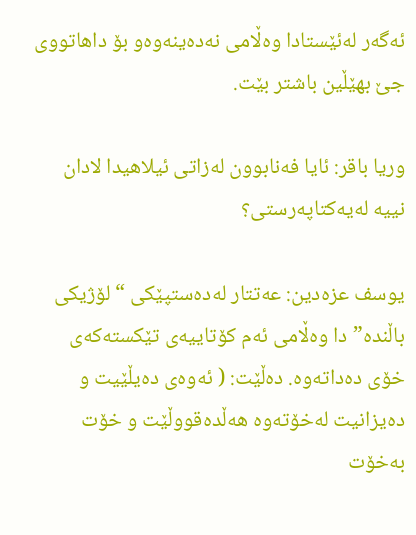ئه‌گه‌ر له‌ئێستادا وه‌ڵامی نه‌ده‌ینه‌وه‌و بۆ داهاتووی جێ بهێڵین باشتر بێت.

وریا باقر: ئایا فه‌نابوون له‌زاتی ئیلاهیدا لادان نییه‌ له‌یه‌كتاپه‌رستی؟

یوسف عزه‌دین: عه‌تتار له‌ده‌ستپێكی “لۆژیكی باڵنده‌”دا وه‌ڵامی ئه‌م كۆتاییه‌ی تێكسته‌كه‌ی خۆی ده‌داته‌وه‌. ده‌ڵێت: ( ئه‌وه‌ی ده‌یڵێیت و ده‌یزانیت له‌خۆته‌وه‌ هه‌ڵده‌قووڵێت و خۆت به‌خۆت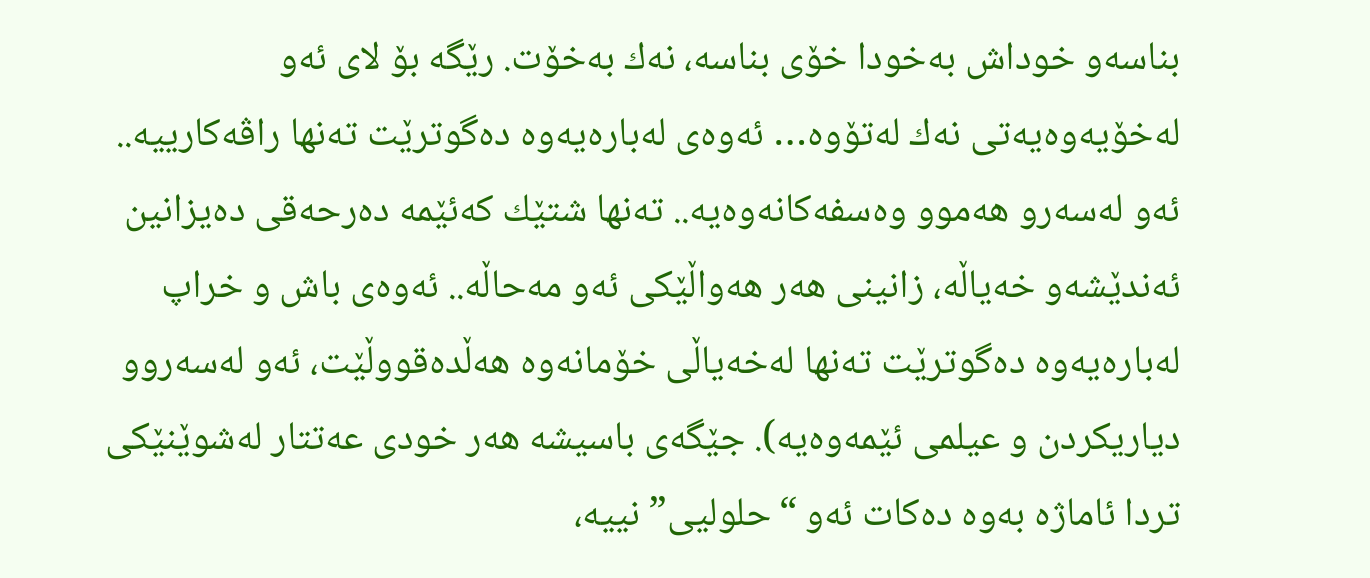بناسه‌و خوداش به‌خودا خۆی بناسه‌، نه‌ك به‌خۆت. رێگه‌ بۆ لای ئه‌و له‌خۆیه‌وه‌یه‌تی نه‌ك له‌تۆوه‌… ئه‌وه‌ی له‌باره‌یه‌وه‌ ده‌گوترێت ته‌نها راڤه‌كارییه‌.. ئه‌و له‌سه‌رو هه‌موو وه‌سفه‌كانه‌وه‌یه‌.. ته‌نها شتێك كه‌ئێمه‌ ده‌رحه‌قی ده‌یزانین ئه‌ندێشه‌و خه‌یاڵه‌، زانینی هه‌ر هه‌واڵێكی ئه‌و مه‌حاڵه‌.. ئه‌وه‌ی باش و خراپ له‌باره‌یه‌وه‌ ده‌گوترێت ته‌نها له‌خه‌یاڵی خۆمانه‌وه‌ هه‌ڵده‌قووڵێت، ئه‌و له‌سه‌روو دیاریكردن و عیلمی ئێمه‌وه‌یه‌). جێگه‌ی باسیشه‌ هه‌ر خودی عه‌تتار له‌شوێنێكی تردا ئاماژه‌ به‌وه‌ ده‌كات ئه‌و “حلولیی” نییه‌،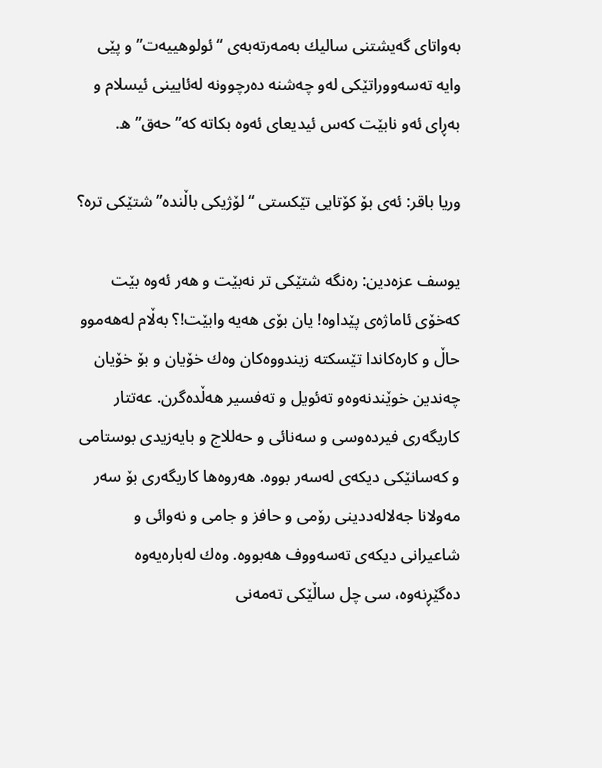به‌واتای گه‌یشتنی سالیك به‌مه‌رته‌به‌ی “ئولوهییه‌ت” و پێی وایه‌ ته‌سه‌ووراتێكی له‌و چه‌شنه‌ ده‌رچوونه‌ له‌ئایینی ئیسلام و به‌ڕای ئه‌و نابێت كه‌س ئیدیعای ئه‌وه‌ بكاته‌ كه‌”حه‌ق”ه‌.

وریا باقر: ئه‌ی بۆ كۆتایی تێكستی “لۆژیكی باڵنده‌” شتێكی تره‌؟

یوسف عزه‌دین: ره‌نگه‌ شتێكی تر نه‌بێت و هه‌ر ئه‌وه‌ بێت كه‌خۆی ئاماژه‌ی پێداوه‌! یان بۆی هه‌یه‌ وابێت!؟ به‌ڵام له‌هه‌موو حاڵ و كاره‌كاندا تێسكته‌ زیندووه‌كان وه‌ك خۆیان و بۆ خۆیان چه‌ندین خوێندنه‌وه‌و ته‌ئویل و ته‌فسیر هه‌ڵده‌گرن. عه‌تتار كاریگه‌ری فیرده‌وسی و سه‌نائی و حه‌للاج و بایه‌زیدی بوستامی و كه‌سانێكی دیكه‌ی له‌سه‌ر بووه‌. هه‌روه‌ها كاریگه‌ری بۆ سه‌ر مه‌ولانا جه‌لاله‌ددینی رۆمی و حافز و جامی و نه‌وائی و شاعیرانی دیكه‌ی ته‌سه‌ووف هه‌بووه‌. وه‌ك له‌باره‌یه‌وه‌ ده‌گێڕنه‌وه‌، سی چل ساڵێكی ته‌مه‌نی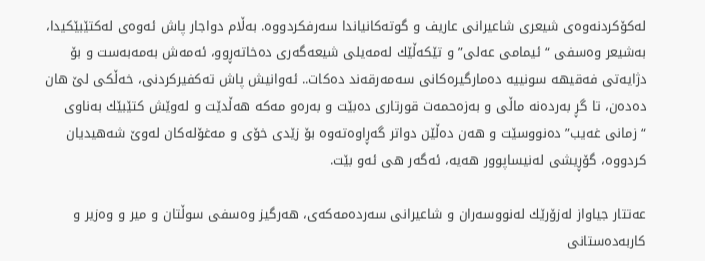له‌كۆكردنه‌وه‌ی شیعری شاعیرانی عاریف و گوته‌كانیاندا سه‌رفكردووه‌. به‌ڵام دواجار پاش ئه‌وه‌ی له‌كتێبێكیدا، به‌شیعر وه‌سفی “ئیمامی عه‌لی” و تێكه‌ڵێك له‌مه‌یلی شیعه‌گه‌ری ده‌خاته‌ڕوو، ئه‌مه‌ش به‌مه‌به‌ست و بۆ دژایه‌تی فه‌قیهه‌ سونییه‌ ده‌مارگیره‌كانی سه‌مه‌رقه‌ند ده‌كات.. ئه‌وانیش پاش ته‌كفیركردنی، خه‌ڵكی لێ هان ده‌ده‌ن، تا گڕ به‌رده‌نه‌ ماڵی و به‌زه‌حمه‌ت قورتاری ده‌بێت و به‌ره‌و مه‌كه‌ هه‌ڵدێت و له‌وێش كتێبێك به‌ناوی “زمانی غه‌یب” ده‌نووسێت و هه‌ن ده‌ڵێن دواتر گه‌ڕاوه‌ته‌وه‌ بۆ زێدی خۆی و مه‌غۆله‌كان له‌وێ‌ شه‌هیدیان كردووه‌، گۆڕیشی له‌نیساپوور هه‌یه‌، ئه‌گه‌ر هی ئه‌و بێت.

عه‌تتار جیاواز له‌زۆرێك له‌نووسه‌ران و شاعیرانی سه‌رده‌مه‌كه‌ی، هه‌رگیز وه‌سفی سوڵتان و میر و وه‌زیر و كاربه‌ده‌ستانی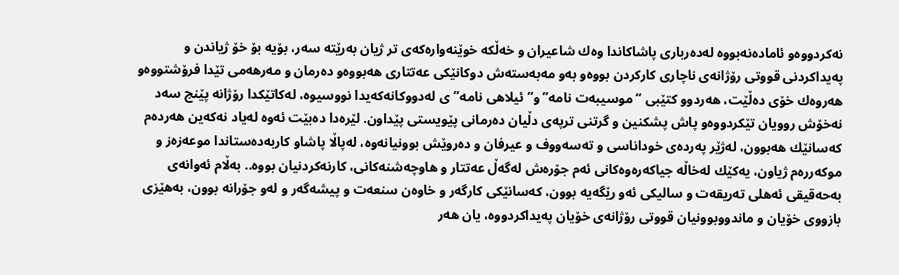نه‌كردووه‌و ئاماده‌نه‌بووه‌ له‌ده‌رباری پاشاكاندا وه‌ك شاعیران و خه‌ڵكه‌ خوێنه‌واره‌كه‌ی تر ژیان به‌رێته‌ سه‌ر، بۆیه‌ بۆ خۆ ژیاندن و په‌یداكردنی قووتی رۆژانه‌ی ناچاری كاركردن بووه‌و به‌و مه‌به‌سته‌ش دوكانێكی عه‌تتاری هه‌بووه‌و ده‌رمان و مه‌رهه‌می تێدا فرۆشتووه‌و هه‌روه‌ك خۆی ده‌ڵێت، هه‌ردوو كتێبی “موسیبه‌ت نامه‌”و”ئیلاهی نامه‌”ی له‌دووكانه‌كه‌یدا نووسیوه‌، له‌كاتێكدا رۆژانه‌ پێنج سه‌د نه‌خۆش روویان تێكردووه‌و پاش پشكنین و گرتنی ترپه‌ی دڵیان ده‌رمانی پێویستی پێداون. لێره‌دا ده‌بێت ئه‌وه‌ له‌یاد نه‌كه‌ین هه‌رده‌م كه‌سانێك هه‌بوون، له‌ژێر په‌رده‌ی خوداناسی و ته‌سه‌ووف و عیرفان و ده‌روێش بوونیانه‌وه‌، له‌پاڵا پاشاو كاربه‌ده‌ستاندا موعه‌زه‌ز و موكه‌رره‌م ژیاون، یه‌كێك له‌خاڵه‌ جیاكه‌ره‌وه‌كانی ئه‌م جۆره‌ش له‌گه‌ڵ عه‌تتار و هاوچه‌شنه‌كانی، كارنه‌كردنیان بووه‌.. به‌ڵام ئه‌وانه‌ی به‌حه‌قیقی ئه‌هلی ته‌ریقه‌ت و سالیكی ئه‌و رێگه‌یه‌ بوون، كه‌سانێكی كارگه‌ر و خاوه‌ن سنعه‌ت و پیشه‌گه‌ر و له‌و جۆرانه‌ بوون، به‌هێزی بازووی خۆیان و ماندووبوونیان قووتی رۆژانه‌ی خۆیان په‌یداكردووه‌، یان هه‌ر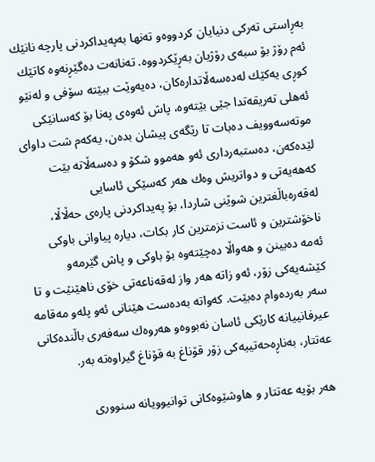به‌ڕاستی ته‌ركی دنیایان كردووه‌و ته‌نها به‌په‌یداكردنی پارچه‌ نانێك ئه‌م رۆژ بۆ سبه‌ی رۆژیان به‌ڕێكردووه‌. ته‌نانه‌ت ده‌گێڕنه‌وه‌ كاتێك كوڕی یه‌كێك له‌ده‌سه‌ڵاتداره‌كان، ده‌یه‌وێت ببێته‌ سۆفی و له‌نێو ئه‌هلی ته‌ریقه‌تدا جێی بێته‌وه‌، پاش ئه‌وه‌ی په‌نا بۆ كه‌سانێكی موته‌سه‌وویف ده‌بات تا رێگه‌ی پیشان بده‌ن، یه‌كه‌م شت داوای لێده‌كه‌ن، ده‌ستبه‌رداری ئه‌و هه‌موو شكۆ و ده‌سه‌ڵاته‌ بێت كه‌هه‌یه‌تی و دواتریش وه‌ك هه‌ر كه‌سێكی ئاسایی له‌قه‌ره‌باڵغترین شوێنی شاردا، بۆ په‌یداكردنی پاره‌ی حه‌ڵاڵا، ناخۆشترین و ئاست نزمترین كار بكات، دیاره‌ پیاوانی باوكی ئه‌مه‌ ده‌بینن و هه‌واڵا ده‌چێته‌وه‌ بۆ باوكی و پاش گێرمه‌و كێشه‌یه‌كی زۆر، ئه‌و زاته‌ هه‌ر واز له‌قه‌ناعه‌تی خۆی ناهێنێت و تا سه‌ر به‌رده‌وام ده‌بێت. كه‌واته‌ به‌ده‌ست هێنانی ئه‌و پله‌و مه‌قامه‌ عیرفانییانه‌ كارێكی ئاسان نه‌بووه‌و هه‌روه‌ك سه‌فه‌ری باڵنده‌كانی عه‌تتار، به‌ناڕه‌حه‌تییه‌كی زۆر قۆناغ به‌ قۆناغ گیراوه‌ته‌ به‌ر.

هه‌ر بۆیه‌ عه‌تتار و هاوشێوه‌كانی توانیوویانه‌ سنووری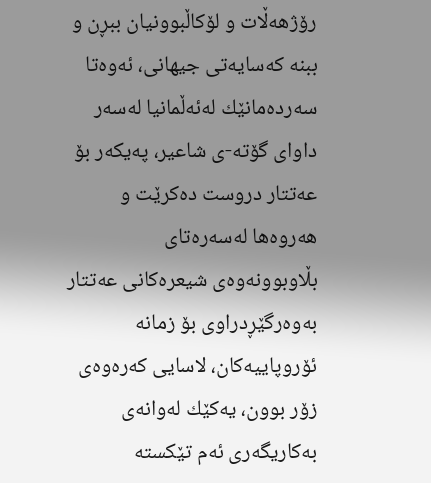رۆژهه‌ڵات و لۆكاڵبوونیان ببڕن و ببنه‌ كه‌سایه‌تی جیهانی، ئه‌وه‌تا سه‌رده‌مانێك له‌ئه‌ڵمانیا له‌سه‌ر داوای گۆته‌-ی شاعیر، په‌یكه‌ر بۆ عه‌تتار دروست ده‌كرێت و هه‌روه‌ها له‌سه‌ره‌تای بڵاوبوونه‌وه‌ی شیعره‌كانی عه‌تتار به‌وه‌رگێڕدراوی بۆ زمانه‌ ئۆروپاییه‌كان، لاسایی كه‌ره‌وه‌ی زۆر بوون، یه‌كێك له‌وانه‌ی به‌كاریگه‌ری ئه‌م تێكسته‌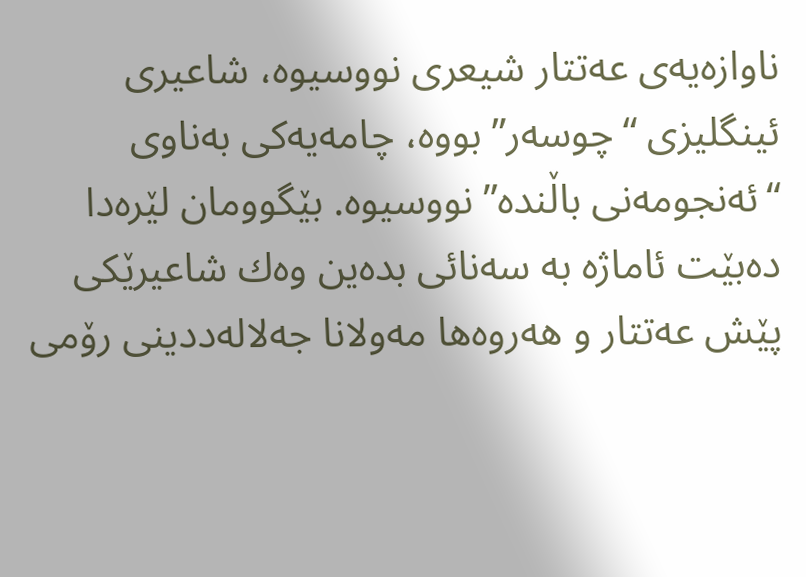ناوازه‌یه‌ی عه‌تتار شیعری نووسیوه‌، شاعیری ئینگلیزی “چوسه‌ر” بووه‌، چامه‌یه‌كی به‌ناوی “ئه‌نجومه‌نی باڵنده‌” نووسیوه‌. بێگوومان لێره‌دا ده‌بێت ئاماژه‌ به‌ سه‌نائی بده‌ین وه‌ك شاعیرێكی پێش عه‌تتار و هه‌روه‌ها مه‌ولانا جه‌لاله‌ددینی رۆمی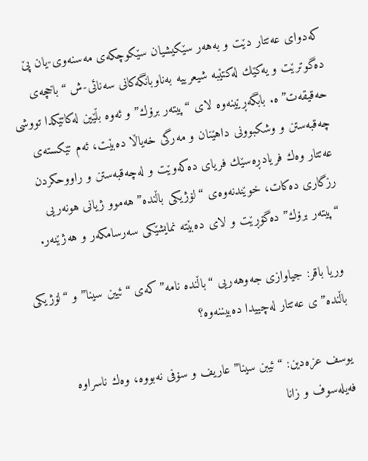كه‌دوای عه‌تتار دێت و به‌هه‌ر سێكیشیان سێكوچكه‌ی مه‌سنه‌وی-یان پێ ده‌گوترێت و یه‌كێك له‌كتێبه‌ شیعرییه‌ به‌ناوبانگه‌كانی سه‌نائی-ش “باخچه‌ی حه‌قیقه‌ت”ه‌. بابگه‌ڕێینه‌وه‌ لای “پیته‌ر برۆك” و ئه‌وه‌ بڵێین له‌كاتێكدا تووشی چه‌قبه‌ستن و وشكبوونی داهێنان و مه‌رگی خه‌یاڵا ده‌بێت، ئه‌م تێكسته‌ی عه‌تتار وه‌ك فریادڕه‌سێك فریای ده‌كه‌وێت و له‌چه‌قبه‌ستن و راووحكردن رزگاری ده‌كات، خوێندنه‌وه‌ی “لۆژیكی باڵنده‌” هه‌موو ژیانی هونه‌ریی “پیته‌ر برۆك” ده‌گۆڕێت و لای ده‌بێته‌ نمایشێكی سه‌رسامكه‌ر و هه‌ژێنه‌ر.

وریا باقر: جیاوازی جه‌وهه‌ریی “باڵنده‌ نامه‌”كه‌ی “ئیبن سینا”و “لۆژیكی باڵنده‌”ی عه‌تتار له‌چییدا ده‌بیننه‌وه‌؟

یوسف عزه‌دین: “ئیبن سینا” عاریف و سۆفی نه‌بووه‌، وه‌ك ناسراوه‌ فه‌یله‌سوف و زانا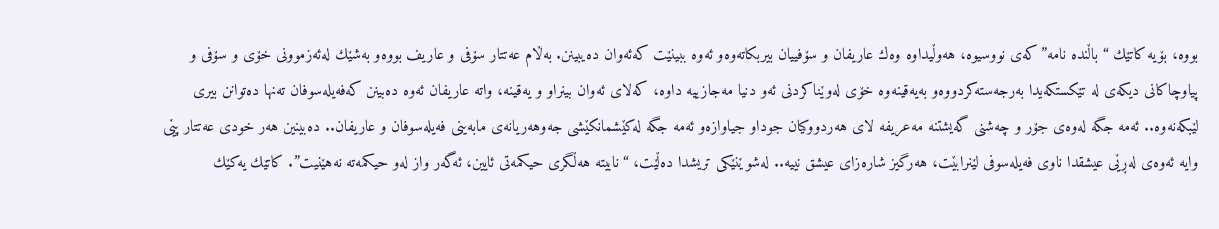بووه‌، بۆیه‌ كاتێك “باڵنده‌ نامه‌”كه‌ی نووسیوه‌، هه‌وڵیداوه‌ وه‌ك عاریفان و سۆفییان بیربكاته‌وه‌و ئه‌وه‌ ببینێت كه‌ئه‌وان ده‌یبینن. به‌ڵام عه‌تتار سۆفی و عاریف بووه‌و به‌شێك له‌ئه‌زموونی خۆی و سۆفی و پیاوچاكانی دیكه‌ی له‌ تێكستكه‌یدا به‌رجه‌سته‌كردووه‌و به‌یه‌قینه‌وه‌ خۆی له‌وێناكردنی ئه‌و دنیا مه‌جازییه‌ داوه‌، كه‌لای ئه‌وان بینراو و یه‌قینه‌، واته‌ عاریفان ئه‌وه‌ ده‌بینن كه‌فه‌یله‌سوفان ته‌نها ده‌توانن بیری لێبكه‌نه‌وه‌.. ئه‌مه‌ جگه‌ له‌وه‌ی جۆر و چه‌شنی گه‌یشتنه‌ مه‌عریفه‌ لای هه‌ردووكیان جوداو جیاوازه‌و ئه‌مه‌ جگه‌ له‌كێشمانكێشی جه‌وهه‌ریانه‌ی مابه‌ینی فه‌یله‌سوفان و عاریفان.. ده‌بینین هه‌ر خودی عه‌تتار پێی وایه‌ ئه‌وه‌ی له‌ڕێی عیشقدا ناوی فه‌یله‌سوفی لێنرابێت، هه‌رگیز شاره‌زای عیشق نییه‌.. له‌شوێنێكی تریشدا ده‌ڵێت، “نابیته‌ هه‌ڵگری حیكمه‌تی ئایین، ئه‌گه‌ر واز له‌و حیكمه‌ته‌ نه‌هێنیت”. كاتێك یه‌كێك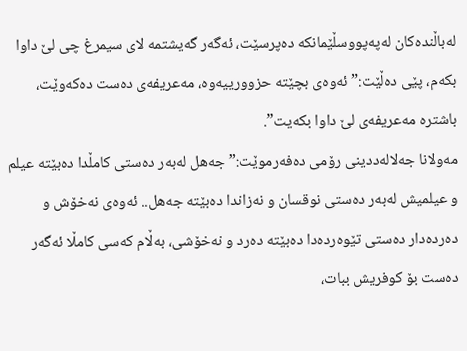له‌باڵنده‌كان له‌په‌پووسڵێمانكه‌ ده‌پرسێت، ئه‌گه‌ر گه‌یشتمه‌ لای سیمرغ چی لێ داوا بكه‌م، پێی ده‌ڵێت:” ئه‌وه‌ی بچێته‌ حزوورییه‌وه‌، مه‌عریفه‌ی ده‌ست ده‌كه‌وێت، باشتره‌ مه‌عریفه‌ی لێ داوا بكه‌یت”.
مه‌ولانا جه‌لاله‌ددینی رۆمی ده‌فه‌رموێت:” جه‌هل له‌به‌ر ده‌ستی كامڵدا ده‌بێته‌ عیلم و عیلمیش له‌به‌ر ده‌ستی نوقسان و نه‌زاندا ده‌بێته‌ جه‌هل.. ئه‌وه‌ی نه‌خۆش و ده‌رده‌دار ده‌ستی تێوه‌رده‌دا ده‌بێته‌ ده‌رد و نه‌خۆشی، به‌ڵام كه‌سی كامڵا ئه‌گه‌ر ده‌ست بۆ كوفریش ببات،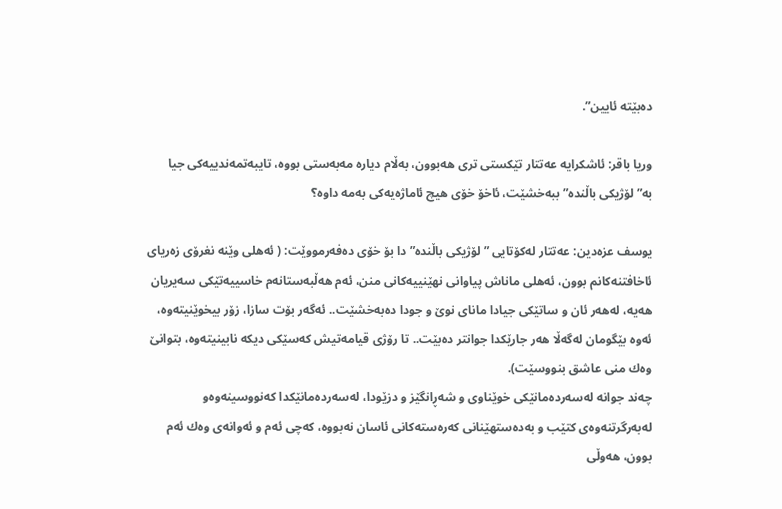ده‌بێته‌ ئایین”.

وریا باقر: ئاشكرایه‌ عه‌تتار تێكستی تری هه‌بوون، به‌ڵام دیاره‌ مه‌به‌ستی بووه‌، تایبه‌تمه‌ندییه‌كی جیا به‌”لۆژیكی باڵنده‌” ببه‌خشێت، ئاخۆ خۆی هیچ ئاماژه‌یه‌كی به‌مه‌ داوه‌؟

یوسف عزه‌دین: عه‌تتار له‌كۆتایی ” لۆژیكی باڵنده‌”دا بۆ خۆی ده‌فه‌رمووێت: ( ئه‌هلی وێنه‌ نغرۆی زه‌ریای ئاخافتنه‌كانم بوون، ئه‌هلی ماناش پیاوانی نهێنییه‌كانی منن، ئه‌م هه‌ڵبه‌ستانه‌م خاسییه‌تێكی سه‌یریان هه‌یه‌، له‌هه‌ر ئان و ساتێكی جیادا مانای نوێ‌ و جودا ده‌به‌خشێت.. ئه‌گه‌ر بۆت سازا، زۆر بیخوێنیته‌وه‌، ئه‌وه‌ بێگومان له‌گه‌ڵا هه‌ر جارێكدا جوانتر ده‌بێت.. تا رۆژی قیامه‌تیش كه‌سێكی دیكه‌ نابینیته‌وه‌، بتوانێ‌ وه‌ك منی عاشق بنووسێت).
چه‌ند جوانه‌ له‌سه‌رده‌مانێكی خوێناوی و شه‌ڕانگێز و دزێودا، له‌سه‌رده‌مانێكدا كه‌نووسینه‌وه‌و له‌به‌رگرتنه‌وه‌ی كتێب و به‌ده‌ستهێنانی كه‌ره‌سته‌كانی ئاسان نه‌بووه‌، كه‌چی ئه‌م و ئه‌وانه‌ی وه‌ك ئه‌م بوون، هه‌وڵی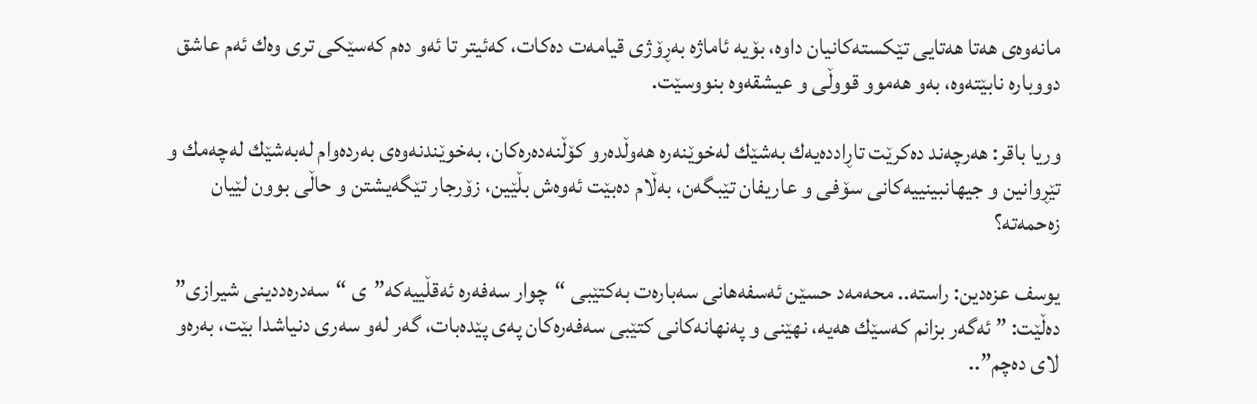مانه‌وه‌ی هه‌تا هه‌تایی تێكسته‌كانیان داوه‌، بۆیه‌ ئاماژه‌ به‌ڕۆژی قیامه‌ت ده‌كات، كه‌ئیتر تا ئه‌و ده‌م كه‌سێكی تری وه‌ك ئه‌م عاشق دووباره‌ نابێته‌وه‌، به‌و هه‌موو قووڵی و عیشقه‌وه‌ بنووسێت.

وریا باقر: هه‌رچه‌ند ده‌كرێت تاڕادده‌یه‌ك به‌شێك له‌خوێنه‌ره‌ هه‌وڵده‌رو كۆڵنه‌ده‌ره‌كان، به‌خوێندنه‌وه‌ی به‌رده‌وام له‌به‌شێك له‌چه‌مك و تێڕوانین و جیهانبینییه‌كانی سۆفی و عاریفان تێبگه‌ن، به‌ڵام ده‌بێت ئه‌وه‌ش بڵێین، زۆرجار تێگه‌یشتن و حاڵی بوون لێیان زه‌حمه‌ته‌؟

یوسف عزه‌دین: راسته‌.. محه‌مه‌د حسێن ئه‌سفه‌هانی سه‌باره‌ت به‌كتێبی “چوار سه‌فه‌ره‌ ئه‌قڵییه‌كه‌”ی “سه‌دره‌ددینی شیرازی” ده‌ڵێت: ” ئه‌گه‌ر بزانم كه‌سێك هه‌یه‌، نهێنی و په‌نهانه‌كانی كتێبی سه‌فه‌ره‌كان په‌ی پێده‌بات، گه‌ر له‌و سه‌ری دنیاشدا بێت، به‌ره‌و لای ده‌چم”..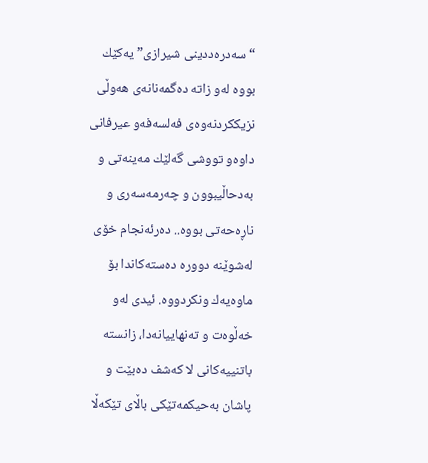“سه‌دره‌ددینی شیرازی” یه‌كێك بووه‌ له‌و زاته‌ ده‌گمه‌نانه‌ی هه‌وڵی نزیككردنه‌وه‌ی فه‌لسه‌فه‌و عیرفانی داوه‌و تووشی گه‌لێك مه‌ینه‌تی و به‌دحاڵیبوون و چه‌رمه‌سه‌ری و ناڕه‌حه‌تی بووه‌.. ده‌رئه‌نجام خۆی له‌شوێنه‌ دووره‌ ده‌سته‌كاندا بۆ ماوه‌یه‌ك ونكردووه‌. ئیدی له‌و خه‌ڵوه‌ت و ته‌نهاییانه‌دا، زانسته‌ باتنییه‌كانی لا كه‌شف ده‌بێت و پاشان به‌حیكمه‌تێكی باڵای تێكه‌ڵا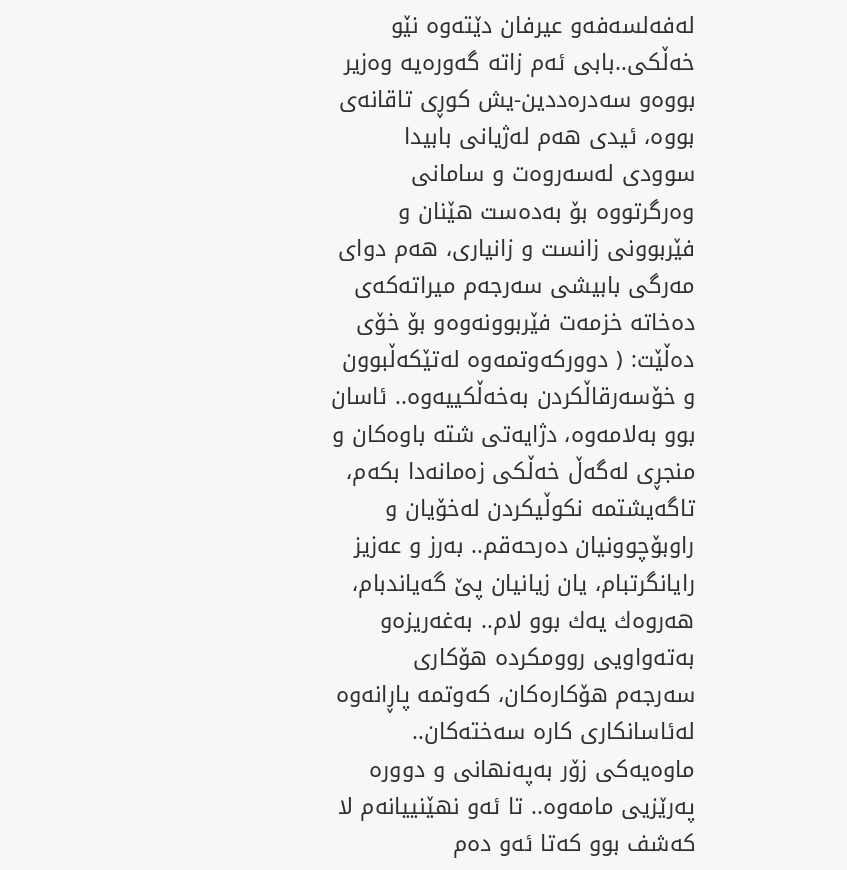له‌فه‌لسه‌فه‌و عیرفان دێته‌وه‌ نێو خه‌ڵكی..بابی ئه‌م زاته‌ گه‌وره‌یه‌ وه‌زیر بووه‌و سه‌دره‌ددین-یش كوڕی تاقانه‌ی بووه‌، ئیدی هه‌م له‌ژیانی بابیدا سوودی له‌سه‌روه‌ت و سامانی وه‌رگرتووه‌ بۆ به‌ده‌ست هێنان و فێربوونی زانست و زانیاری، هه‌م دوای مه‌رگی بابیشی سه‌رجه‌م میراته‌كه‌ی ده‌خاته‌ خزمه‌ت فێربوونه‌وه‌و بۆ خۆی ده‌ڵێت: ( دووركه‌وتمه‌وه‌ له‌تێكه‌ڵبوون و خۆسه‌رقاڵكردن به‌خه‌ڵكییه‌وه‌.. ئاسان بوو به‌لامه‌وه‌، دژایه‌تی شته‌ باوه‌كان و منجڕی له‌گه‌ڵ خه‌ڵكی زه‌مانه‌دا بكه‌م، تاگه‌یشتمه‌ نكوڵیكردن له‌خۆیان و راوبۆچوونیان ده‌رحه‌قم.. به‌رز و عه‌زیز رایانگرتبام، یان زیانیان پێ گه‌یاندبام، هه‌روه‌ك یه‌ك بوو لام.. به‌غه‌ریزه‌و به‌ته‌واویی روومكرده‌ هۆكاری سه‌رجه‌م هۆكاره‌كان، كه‌وتمه‌ پاڕانه‌وه‌ له‌ئاسانكاری كاره‌ سه‌خته‌كان.. ماوه‌یه‌كی زۆر به‌په‌نهانی و دووره‌ په‌رێزیی مامه‌وه‌.. تا ئه‌و نهێنییانه‌م لا كه‌شف بوو كه‌تا ئه‌و ده‌م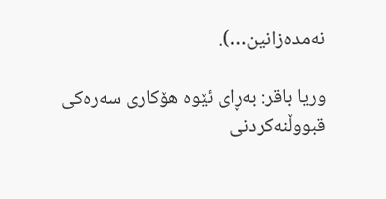نه‌مده‌زانین…).

وریا باقر: به‌ڕای ئێوه‌ هۆكاری سه‌ره‌كی قبووڵنه‌كردنی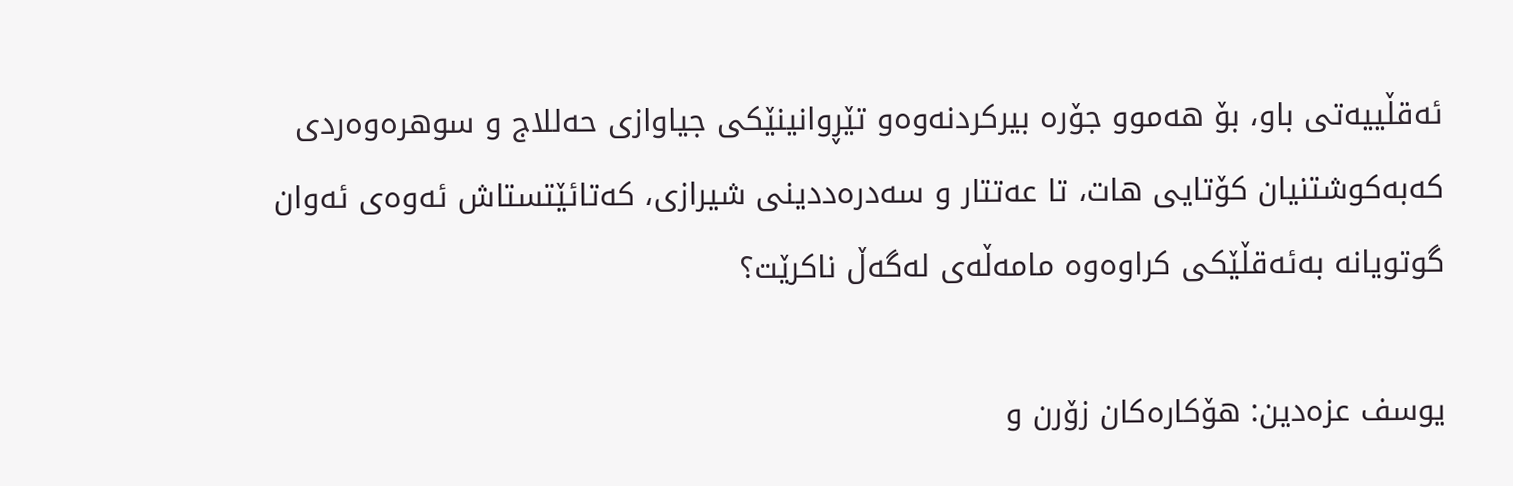ئه‌قڵییه‌تی باو، بۆ هه‌موو جۆره‌ بیركردنه‌وه‌و تێڕوانینێكی جیاوازی حه‌للاج و سوهره‌وه‌ردی كه‌به‌كوشتنیان كۆتایی هات، تا عه‌تتار و سه‌دره‌ددینی شیرازی، كه‌تائێتستاش ئه‌وه‌ی ئه‌وان گوتویانه‌ به‌ئه‌قڵێكی كراوه‌وه‌ مامه‌ڵه‌ی له‌گه‌ڵ ناكرێت؟

یوسف عزه‌دین: هۆكاره‌كان زۆرن و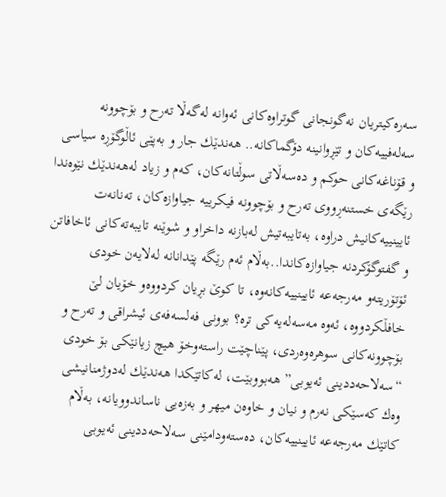سه‌ره‌كیتریان نه‌گونجانی گوتراوه‌كانی ئه‌وانه‌ له‌گه‌ڵا ته‌رح و بۆچوونه‌ سه‌له‌فییه‌كان و تێڕوانینه‌ دۆگماكانه‌.. هه‌ندێك جار و به‌پێی ئاڵوگۆڕه‌ سیاسی و قۆناغه‌كانی حوكم و ده‌سه‌ڵاتی سوڵتانه‌كان، كه‌م و زیاد له‌هه‌ندێك نێوه‌ندا رێگه‌ی خستنه‌ڕووی ته‌رح و بۆچوونه‌ فیكرییه‌ جیاوازه‌كان، ته‌نانه‌ت ئایینییه‌كانیش دراوه‌، به‌تایبه‌تیش له‌بازنه‌ داخراو و شوێنه‌ تایبه‌ته‌كانی ئاخافاتن و گفتوگۆكردنه‌ جیاوازه‌كاندا..به‌ڵام ئه‌م رێگه‌ پێدانانه‌ له‌لایه‌ن خودی ئۆتۆریته‌و مه‌رجه‌عه‌ ئایینییه‌كانه‌وه‌، تا كوێ‌ بڕیان كردووه‌و خۆیان لێ‌ خافڵكردووه‌، ئه‌وه‌ مه‌سه‌له‌یه‌كی تره‌؟ بوونی فه‌لسه‌فه‌ی ئیشراقی و ته‌رح و بۆچوونه‌كانی سوهره‌وه‌ردی، پێناچێت راسته‌وخۆ هیچ زیانێكی بۆ خودی “سه‌لاحه‌ددینی ئه‌یوبی” هه‌بووبێت، له‌كاتێكدا هه‌ندێك له‌دوژمنانیشی وه‌ك كه‌سێكی نه‌رم و نیان و خاوه‌ن میهر و به‌زه‌یی ناساندوویانه‌، به‌ڵام كاتێك مه‌رجه‌عه‌ ئایینییه‌كان، ده‌سته‌ودامێنی سه‌لاحه‌ددینی ئه‌یوبی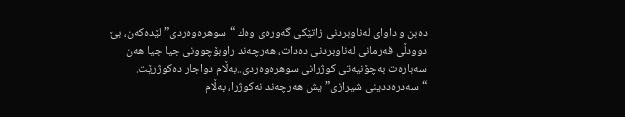ده‌بن و داوای له‌ناوبردنی زاتێكی گه‌وره‌ی وه‌ك “سوهره‌وه‌ردی” لێده‌كه‌ن، بێ دوودڵی فه‌رمانی له‌ناوبردنی ده‌دات، هه‌رچه‌ند راوبۆچوونی جیا جیا هه‌ن سه‌باره‌ت به‌چۆنیه‌تی كوژرانی سوهره‌وه‌ردی..به‌ڵام دواجار ده‌كوژرێت. “سه‌دره‌ددینی شیرازی”یش هه‌رچه‌ند نه‌كوژرا، به‌ڵام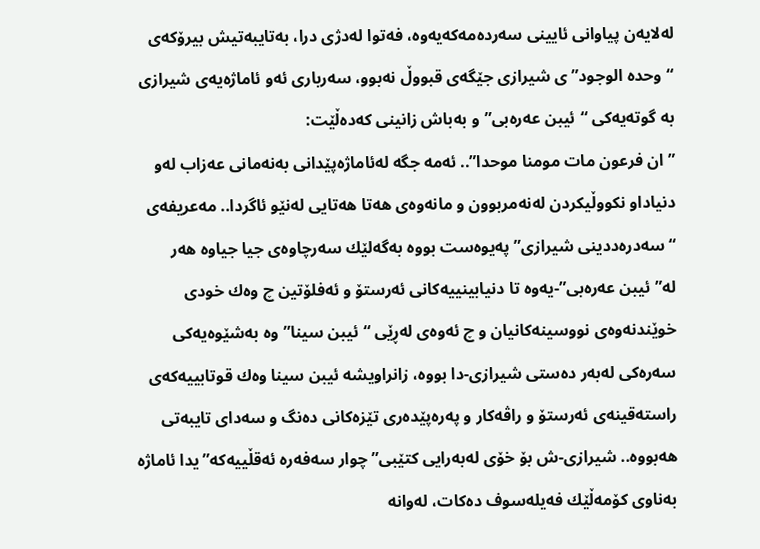له‌لایه‌ن پیاوانی ئایینی سه‌رده‌مه‌كه‌یه‌وه‌، فه‌توا له‌دژی درا، به‌تایبه‌تیش بیرۆكه‌ی “وحده‌ الوجود”ی شیرازی جێگه‌ی قبووڵ نه‌بوو، سه‌رباری ئه‌و ئاماژه‌یه‌ی شیرازی به‌ گوته‌یه‌كی “ئیبن عه‌ره‌بی”و به‌باش زانینی كه‌ده‌ڵێت:
” ان فرعون مات مومنا موحدا”.. ئه‌مه‌ جگه‌ له‌ئاماژه‌پێدانی به‌نه‌مانی عه‌زاب له‌و دنیاداو نكووڵیكردن له‌نه‌مربوون و مانه‌وه‌ی هه‌تا هه‌تایی له‌نێو ئاگردا.. مه‌عریفه‌ی “سه‌دره‌ددینی شیرازی” په‌یوه‌ست بووه‌ به‌گه‌لێك سه‌رچاوه‌ی جیا جیاوه‌ هه‌ر له‌”ئیبن عه‌ره‌بی”-یه‌وه‌ تا دنیابینییه‌كانی ئه‌رستۆ و ئه‌فلۆتین چ وه‌ك خودی خوێندنه‌وه‌ی نووسینه‌كانیان و چ ئه‌وه‌ی له‌ڕێی “ئیبن سینا”وه‌ به‌شێوه‌یه‌كی سه‌ره‌كی له‌به‌ر ده‌ستی شیرازی-دا بووه‌، زانراویشه‌ ئیبن سینا وه‌ك قوتابییه‌كه‌ی راسته‌قینه‌ی ئه‌رستۆ و راڤه‌كار و په‌ره‌پێده‌ری تێزه‌كانی ده‌نگ و سه‌دای تایبه‌تی هه‌بووه‌.. شیرازی-ش بۆ خۆی له‌به‌رایی كتێبی” چوار سه‌فه‌ره‌ ئه‌قڵییه‌كه‌”یدا ئاماژه‌ به‌ناوی كۆمه‌ڵێك فه‌یله‌سوف ده‌كات، له‌وانه‌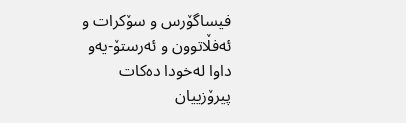فیساگۆرس و سۆكرات و ئه‌فڵاتوون و ئه‌رستۆ-یه‌و داوا له‌خودا ده‌كات پیرۆزییان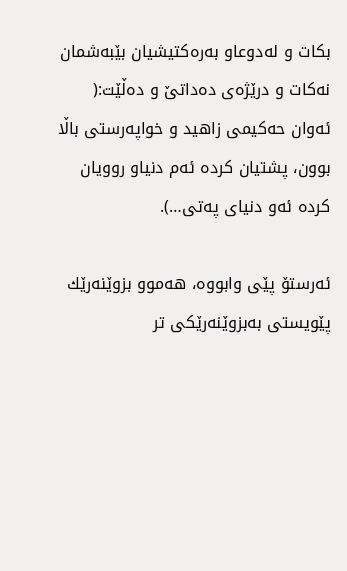بكات و له‌دوعاو به‌ره‌كتیشیان بێبه‌شمان نه‌كات و درێژه‌ی ده‌داتێ‌ و ده‌ڵێت:( ئه‌وان حه‌كیمی زاهید و خواپه‌رستی باڵا بوون، پشتیان كرده‌ ئه‌م دنیاو روویان كرده‌ ئه‌و دنیای په‌تی…).

ئه‌رستۆ پێی وابووه‌، هه‌موو بزوێنه‌رێك پێویستی به‌بزوێنه‌رێكی تر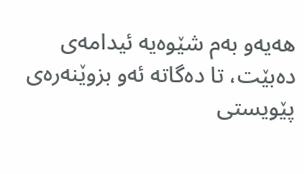هه‌یه‌و به‌م شێوه‌یه‌ ئیدامه‌ی ده‌بێت، تا ده‌گاته‌ ئه‌و بزوێنه‌ره‌ی پێویستی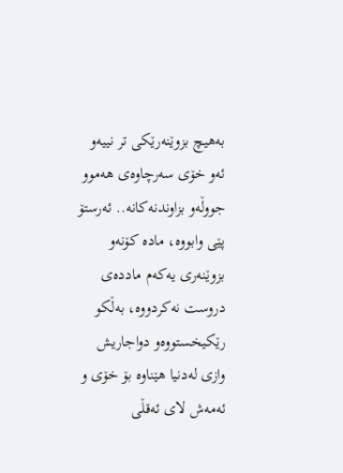به‌هیچ بزوێنه‌رێكی تر نییه‌و ئه‌و خۆی سه‌رچاوه‌ی هه‌موو جووڵه‌و بزاوندنه‌كانه‌.. ئه‌رستۆ پێی وابووه‌، ماده‌ كۆنه‌و بزوێنه‌ری یه‌كه‌م مادده‌ی دروست نه‌كردووه‌، به‌ڵكو رێكیخستووه‌و دواجاریش وازی له‌دنیا هێناوه‌ بۆ خۆی و ئه‌مه‌ش لای ئه‌قڵی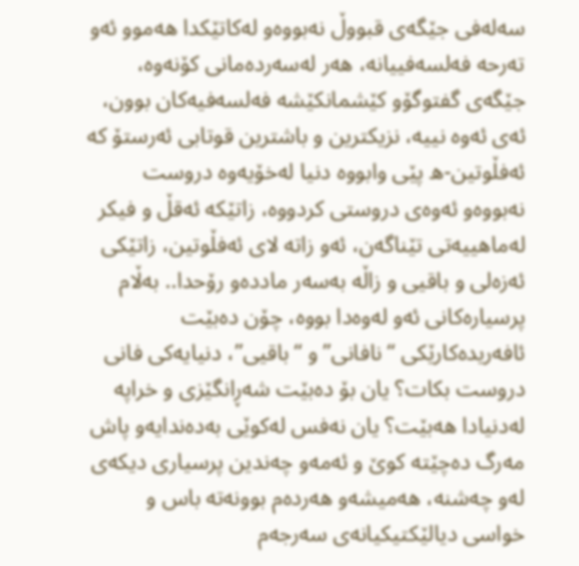سه‌له‌فی جێگه‌ی قبووڵ نه‌بووه‌و له‌كاتێكدا هه‌موو ئه‌و ته‌رحه‌ فه‌لسه‌فییانه‌، هه‌ر له‌سه‌رده‌مانی كۆنه‌وه‌، جێگه‌ی گفتوگۆو كێشمانكێشه‌ فه‌لسه‌فیه‌كان بوون، ئه‌ی ئه‌وه‌ نییه‌، نزیكترین و باشترین قوتابی ئه‌رستۆ كه‌ ئه‌فڵوتین-ه‌ پێی وابووه‌ دنیا له‌خۆیه‌وه‌ دروست نه‌بووه‌و ئه‌وه‌ی دروستی كردووه‌، زاتێكه‌ ئه‌قڵ و فیكر له‌ماهییه‌تی تێناگه‌ن، ئه‌و زاته‌ لای ئه‌فڵوتین، زاتێكی ئه‌زه‌لی و باقیی و زاڵه‌ به‌سه‌ر مادده‌و رۆحدا.. به‌ڵام پرسیاره‌كانی ئه‌و له‌وه‌دا بووه‌، چۆن ده‌بێت ئافه‌ریده‌كارێكی “نافانی” و “باقیی”، دنیایه‌كی فانی دروست بكات؟ یان بۆ ده‌بێت شه‌ڕانگێزی و خراپه‌ له‌دنیادا هه‌بێت؟ یان نه‌فس له‌كوێی به‌ده‌ندایه‌و پاش مه‌رگ ده‌چێته‌ كوێ‌ و ئه‌مه‌و چه‌ندین پرسیاری دیكه‌ی له‌و چه‌شنه‌، هه‌میشه‌و هه‌رده‌م بوونه‌ته‌ باس و خواسی دیالێكتیكیانه‌ی سه‌رجه‌م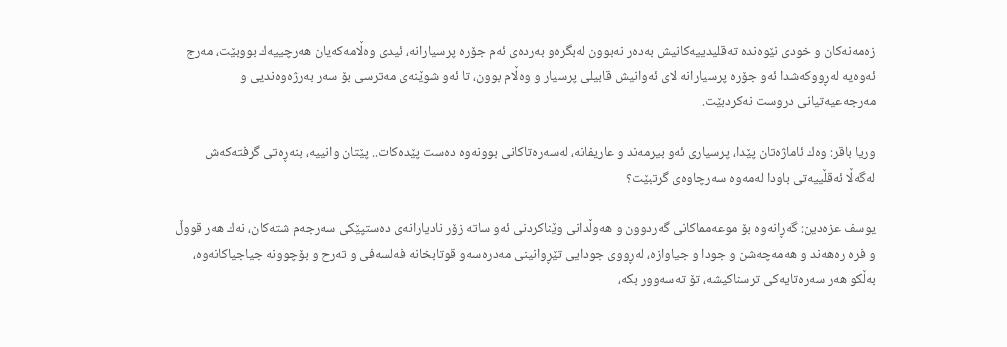زه‌مه‌نه‌كان و خودی نێوه‌نده‌ ته‌قلیدییه‌كانیش به‌ده‌ر نه‌بوون له‌بگره‌و به‌رده‌ی ئه‌م جۆره‌ پرسیارانه‌، ئیدی وه‌ڵامه‌كه‌یان هه‌رچییه‌ك بووبێت، مه‌رج ئه‌وه‌یه‌ له‌ڕووكه‌شدا ئه‌و جۆره‌ پرسیارانه‌ لای ئه‌وانیش قابیلی پرسیار و وه‌ڵام بوون، تا ئه‌و شوێنه‌ی مه‌ترسی بۆ سه‌ر به‌رژه‌وه‌ندیی و مه‌رجه‌عیه‌تیانی دروست نه‌كردبێت.

وریا باقر: وه‌ك ئاماژه‌تان پێدا، پرسیاری ئه‌و بیرمه‌ند و عاریفانه‌، له‌سه‌ره‌تاكانی بوونه‌وه‌ ده‌ست پێده‌كات.. پێتان وانییه‌، بنه‌ڕه‌تی گرفته‌كه‌ش له‌گه‌ڵا ئه‌قڵییه‌تی باودا له‌مه‌وه‌ سه‌رچاوه‌ی گرتبێت؟

یوسف عزه‌دین: گه‌ڕانه‌وه‌ بۆ موعه‌مماكانی گه‌ردوون و هه‌وڵدانی وێناكردنی ئه‌و ساته‌ زۆر نادیارانه‌ی ده‌ستپێكی سه‌رجه‌م شته‌كان، نه‌ك هه‌ر قووڵ و فره‌ ره‌هه‌ند و هه‌مه‌چه‌شن و جودا و جیاوازه‌، له‌ڕووی جودایی تێڕوانینی مه‌دره‌سه‌و قوتابخانه‌ فه‌لسه‌فی و ته‌رح و بۆچوونه‌ جیاجیاكانه‌وه‌، به‌ڵكو هه‌ر سه‌ره‌تایه‌كی ترسناكیشه‌، تۆ ته‌سه‌وور بكه‌،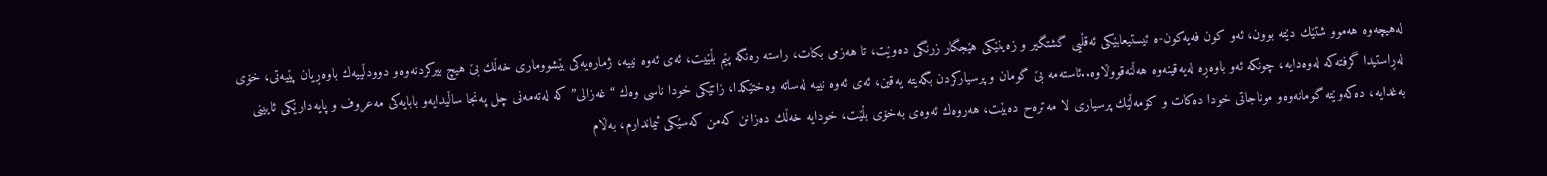له‌هیچه‌وه‌ هه‌موو شتێك دێته‌ بوون، ئه‌و كون فه‌یه‌كون-ه‌ ئیستیعابێكی ئه‌قڵیی گشتگیر و زه‌ینێكی هێجگار زرنگی ده‌وێت، تا هه‌زمی بكات، راسته‌ ره‌نگه‌ پێم بڵێیت، ئه‌ی ئه‌وه‌ نییه‌، ژماره‌یه‌كی بێشووماری خه‌ڵك بێ‌ هیچ بیركردنه‌وه‌و دوودڵییه‌ك باوه‌ڕیان پێیه‌تی، خۆی له‌ڕاستیدا گرفته‌كه‌ له‌وه‌دایه‌، چونكه‌ ئه‌و باوه‌ڕه‌ له‌یه‌قینه‌وه‌ هه‌ڵنه‌قووڵاوه‌..ئاسته‌مه‌ بێ گومان و پرسیاركردن بگه‌یته‌ یه‌قین، ئه‌ی ئه‌وه‌ نییه‌ له‌ساته‌ وه‌ختێكدا، زاتێكی خودا ناسی وه‌ك “غه‌زالی” كه‌ له‌ته‌مه‌نی چل په‌نجا ساڵیدایه‌و بابایه‌كی مه‌عروف و پایه‌دارێكی ئایینی به‌غدایه‌، ده‌كه‌وێته‌ گومانه‌وه‌و موناجاتی خودا ده‌كات و كۆمه‌ڵێك پرسیاری لا مه‌تره‌ح ده‌بێت، هه‌روه‌ك ئه‌وه‌ی به‌خۆی بڵێت، خودایه‌ خه‌ڵك ده‌زانن كه‌من كه‌سێكی ئیماندارم، به‌ڵام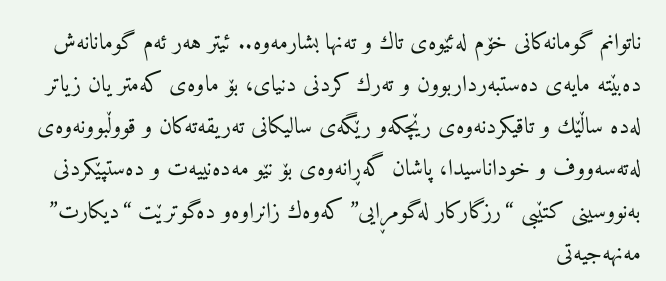ناتوانم گومانه‌كانی خۆم له‌ئێوه‌ی تاك و ته‌نها بشارمه‌وه‌.. ئیتر هه‌ر ئه‌م گومانانه‌ش ده‌بێته‌ مایه‌ی ده‌ستبه‌رداربوون و ته‌رك كردنی دنیای، بۆ ماوه‌ی كه‌متر یان زیاتر له‌ده‌ ساڵێك و تاقیكردنه‌وه‌ی رێچكه‌و رێگه‌ی سالیكانی ته‌ریقه‌ته‌كان و قووڵبوونه‌وه‌ی له‌ته‌سه‌ووف و خوداناسیدا، پاشان گه‌ڕانه‌وه‌ی بۆ نێو مه‌ده‌نییه‌ت و ده‌ستپێكردنی به‌نووسینی كتێبی “رزگاركار له‌گومڕایی” كه‌وه‌ك زانراوه‌و ده‌گوترێت “دیكارت” مه‌نهه‌جیه‌تی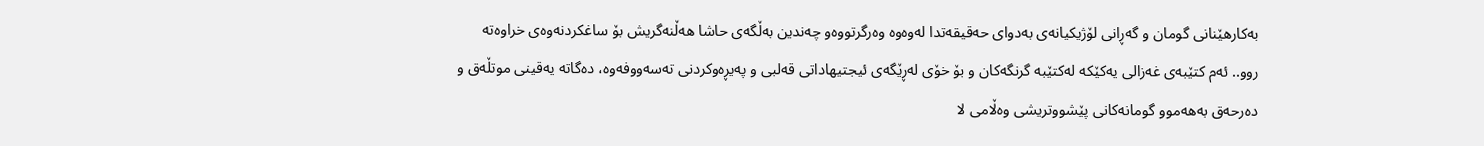به‌كارهێنانی گومان و گه‌ڕانی لۆژیكیانه‌ی به‌دوای حه‌قیقه‌تدا له‌وه‌وه‌ وه‌رگرتووه‌و چه‌ندین به‌ڵگه‌ی حاشا هه‌ڵنه‌گریش بۆ ساغكردنه‌وه‌ی خراوه‌ته‌ روو.. ئه‌م كتێبه‌ی غه‌زالی یه‌كێكه‌ له‌كتێبه‌ گرنگه‌كان و بۆ خۆی له‌ڕێگه‌ی ئیجتیهاداتی قه‌لبی و په‌یڕه‌وكردنی ته‌سه‌ووفه‌وه‌، ده‌گاته‌ یه‌قینی موتڵه‌ق و ده‌رحه‌ق به‌هه‌موو گومانه‌كانی پێشووتریشی وه‌ڵامی لا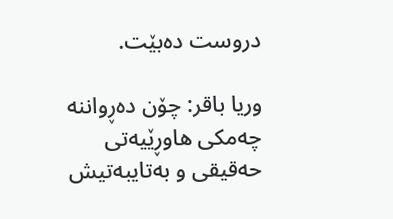دروست ده‌بێت.

وریا باقر: چۆن ده‌ڕواننه‌ چه‌مكی هاوڕێیه‌تی حه‌قیقی و به‌تایبه‌تیش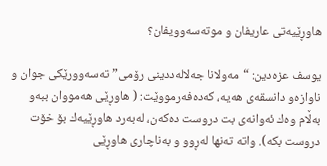هاوڕێیه‌تی عاریفان و موته‌سه‌وویفان؟

یوسف عزه‌دین: “مه‌ولانا جه‌لاله‌ددینی رۆمی” ته‌سه‌وورێكی جوان و ناوازه‌و دانسقه‌ی هه‌یه‌، كه‌ده‌فه‌رمووێت: ( هاوڕێی هه‌مووان ببه‌و به‌ڵام وه‌ك ئه‌وانه‌ی بت دروست ده‌كه‌ن، له‌به‌رد هاوڕێیه‌ك بۆ خۆت دروست بكه‌). واته‌ ته‌نها له‌ڕوو و به‌ناچاری هاوڕێی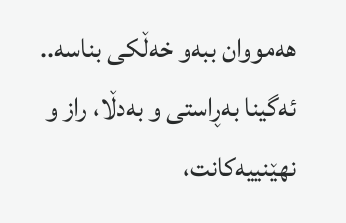هه‌مووان ببه‌و خه‌ڵكی بناسه‌.. ئه‌گینا به‌ڕاستی و به‌دڵا، راز و نهێنییه‌كانت،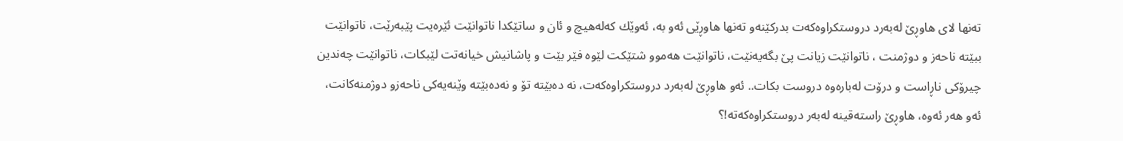ته‌نها لای هاوڕێ‌ له‌به‌رد دروستكراوه‌كه‌ت بدركێنه‌و ته‌نها هاوڕێی ئه‌و به‌، ئه‌وێك كه‌له‌هیچ و ئان و ساتێكدا ناتوانێت ئێره‌یت پێبه‌رێت، ناتوانێت ببێته‌ ناحه‌ز و دوژمنت ، ناتوانێت زیانت پێ بگه‌یه‌نێت، ناتوانێت هه‌موو شتێكت لێوه‌ فێر بێت و پاشانیش خیانه‌تت لێبكات، ناتوانێت چه‌ندین چیرۆكی ناڕاست و درۆت له‌باره‌وه‌ دروست بكات.. ئه‌و هاوڕێ‌ له‌به‌رد دروستكراوه‌كه‌ت، نه‌ ده‌بێته‌ تۆ و نه‌ده‌بێته‌ وێنه‌یه‌كی ناحه‌زو دوژمنه‌كانت، ئه‌و هه‌ر ئه‌وه‌، هاوڕێ‌ راسته‌قینه‌ له‌به‌ر دروستكراوه‌كه‌ته‌!؟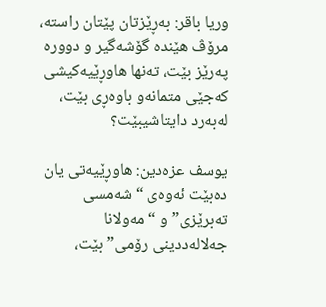وریا باقر: به‌ڕێزتان پێتان راسته‌، مرۆڤ هێنده‌ گۆشه‌گیر و دووره‌ په‌رێز بێت، ته‌نها هاوڕێیه‌كیشی كه‌جێی متمانه‌و باوه‌ڕی بێت، له‌به‌رد دایتاشیبێت؟

یوسف عزه‌دین: هاوڕێیه‌تی یان ده‌بێت ئه‌وه‌ی “شه‌مسی ته‌برێزی”و “مه‌ولانا جه‌لاله‌ددینی رۆمی” بێت،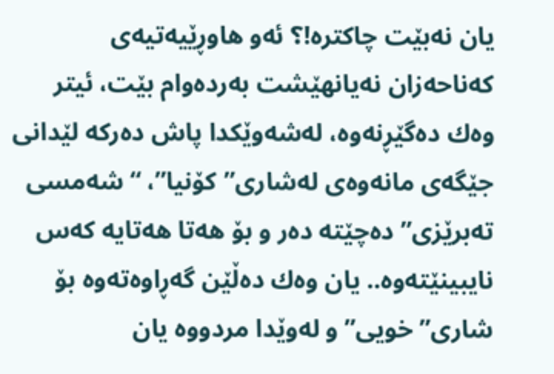یان نه‌بێت چاكتره‌!؟ ئه‌و هاوڕێیه‌تیه‌ی كه‌ناحه‌زان نه‌یانهێشت به‌رده‌وام بێت، ئیتر وه‌ك ده‌گێڕنه‌وه‌، له‌شه‌وێكدا پاش ده‌ركه‌ لێدانی جێگه‌ی مانه‌وه‌ی له‌شاری”كۆنیا”، “شه‌مسی ته‌برێزی” ده‌چێته‌ ده‌ر و بۆ هه‌تا هه‌تایه‌ كه‌س نایبینێته‌وه‌.. یان وه‌ك ده‌ڵێن گه‌ڕاوه‌ته‌وه‌ بۆ شاری”خویی” و له‌وێدا مردووه‌ یان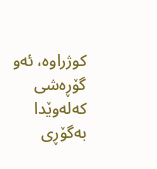كوژراوه‌، ئه‌و گۆڕه‌شی كه‌له‌وێدا به‌گۆڕی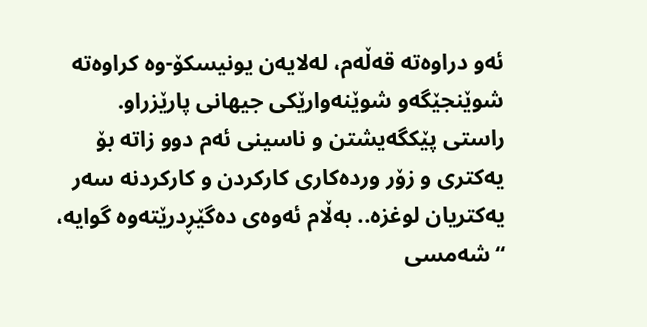ئه‌و دراوه‌ته‌ قه‌ڵه‌م، له‌لایه‌ن یونیسكۆ-وه‌ كراوه‌ته‌ شوێنجێگه‌و شوێنه‌وارێكی جیهانی پارێزراو.
راستی پێكگه‌یشتن و ناسینی ئه‌م دوو زاته‌ بۆ یه‌كتری و زۆر ورده‌كاری كاركردن و كاركردنه‌ سه‌ر یه‌كتریان لوغزه‌.. به‌ڵام ئه‌وه‌ی ده‌گێڕدرێته‌وه‌ گوایه‌، “شه‌مسی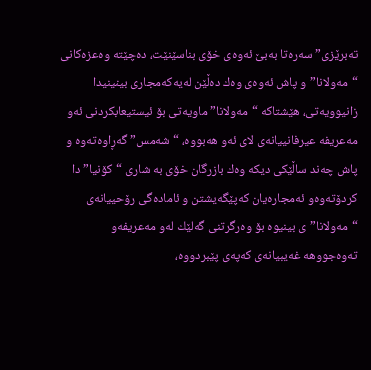ته‌برێزی” سه‌ره‌تا به‌بێ‌ ئه‌وه‌ی خۆی بناسێنێت، ده‌چێته‌ وه‌عزه‌كانی “مه‌ولانا”و پاش ئه‌وه‌ی وه‌ك ده‌ڵێن له‌یه‌كه‌مجاری بینینیدا زانیوویه‌تی، هێشتاكه‌ “مه‌ولانا” ماویه‌تی بۆ ئیستیعابكردنی ئه‌و مه‌عریفه‌ عیرفانییانه‌ی لای ئه‌و هه‌بووه‌، “شه‌مس” گه‌ڕاوه‌ته‌وه‌ و پاش چه‌ند ساڵێكی دیكه‌ وه‌ك بازرگان خۆی به‌ شاری “كۆنیا”دا كردۆته‌وه‌و ئه‌مجاره‌یان كه‌پێگه‌یشتن و ئاماده‌گی رۆحییانه‌ی “مه‌ولانا”ی بینیوه‌ بۆ وه‌رگرتنی گه‌لێك له‌و مه‌عریفه‌و ته‌وه‌جووهه‌ غه‌یبیانه‌ی كه‌په‌ی پێبردووه‌،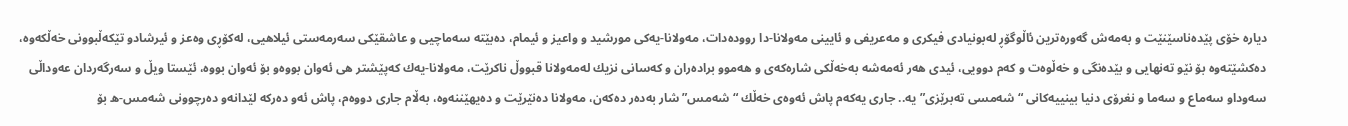دیاره‌ خۆی پێده‌ناسێنێت و به‌مه‌ش گه‌وره‌ترین ئاڵوگۆڕ له‌بونیادی فیكری و مه‌عریفی و ئایینی مه‌ولانا-دا رووده‌دات، مه‌ولانا-یه‌كی مورشید و واعیز و ئیمام، ده‌بێته‌ سه‌ماچیی و عاشقێكی سه‌رمه‌ستی ئیلاهیی، له‌كۆڕی وه‌عز و ئیرشادو تێكه‌ڵبوونی خه‌ڵكه‌وه‌، ده‌كشێته‌وه‌ بۆ نێو ته‌نهایی و بێده‌نگی و خه‌ڵوه‌ت و كه‌م دوویی، ئیدی هه‌ر ئه‌مه‌شه‌ به‌خه‌ڵكی شاره‌كه‌ی و هه‌موو براده‌ران و كه‌سانی نزیك له‌مه‌ولانا قبووڵ ناكرێت، مه‌ولانا-یه‌ك كه‌پێشتر هی ئه‌وان بووه‌و بۆ ئه‌وان بووه‌، ئێستا ویڵ و سه‌رگه‌ردان عه‌وداڵی سه‌وداو سه‌ماع و سه‌ما و نغرۆی دنیا بینییه‌كانی “شه‌مسی ته‌برێزی”یه‌.. جاری یه‌كه‌م پاش ئه‌وه‌ی خه‌ڵك “شه‌مس” شار به‌ده‌ر ده‌كه‌ن، مه‌ولانا ده‌نێرێت و ده‌یهێننه‌وه‌، به‌ڵام جاری دووه‌م، پاش ئه‌و ده‌ركه‌ لێدانه‌و ده‌رچوونی شه‌مس-ه‌ بۆ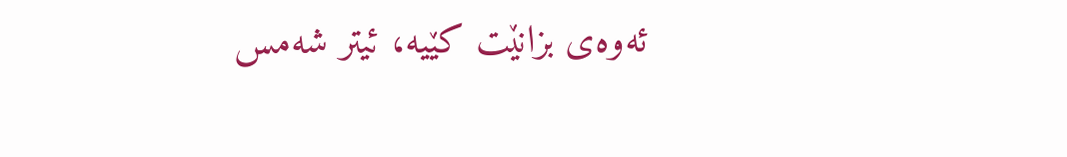ئه‌وه‌ی بزانێت كێیه‌، ئیتر شه‌مس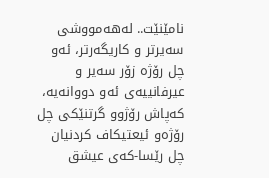نامێنێت.. له‌هه‌مووشی سه‌یرتر و كاریگه‌رتر، ئه‌و چل رۆژه‌ زۆر سه‌یر و عیرفانییه‌ی ئه‌و دووانه‌یه‌، كه‌پاش رۆژوو گرتنێكی چل رۆژه‌و ئیعتیكاف كردنیان چل رێسا-كه‌ی عیشق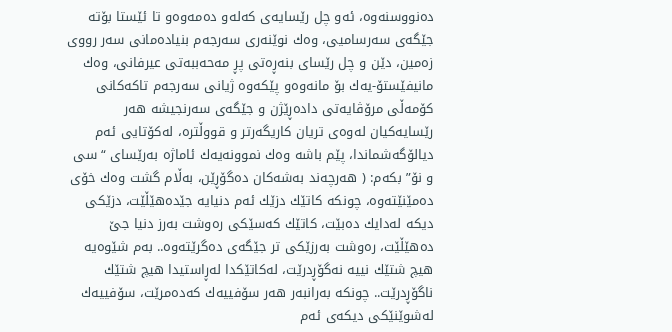ده‌نووسنه‌وه‌، ئه‌و چل رێسایه‌ی كه‌له‌و ده‌مه‌وه‌و تا ئێستا بۆته‌ جێگه‌ی سه‌رسامیی، وه‌ك نوێنه‌ری سه‌رجه‌م بنیاده‌مانی سه‌ر رووی زه‌مین، دێن و چل رێسای بنه‌ڕه‌تی پڕ مه‌حه‌ببه‌تی عیرفانی، وه‌ك مانیفێستۆ-یه‌ك بۆ مانه‌وه‌و پێكه‌وه‌ ژیانی سه‌رجه‌م تاكه‌كانی كۆمه‌ڵی مرۆڤایه‌تی داده‌ڕێژن و جێگه‌ی سه‌رنجیشه‌ هه‌ر رێسایه‌كیان له‌وه‌ی تریان كاریگه‌رتر و قووڵتره‌، له‌كۆتایی ئه‌م دیالۆگه‌شماندا، پێم باشه‌ وه‌ك نموونه‌یه‌ك ئاماژه‌ به‌رێسای “سی و نۆ” بكه‌م: ( هه‌رچه‌ند به‌شه‌كان ده‌گۆڕێن، به‌ڵام گشت وه‌ك خۆی ده‌مێنێته‌وه‌، چونكه‌ كاتێك دزێك ئه‌م دنیایه‌ جێده‌هێڵێت، دزێكی دیكه‌ له‌دایك ده‌بێت، كاتێك كه‌سێكی ره‌وشت به‌رز دنیا جێ ده‌هێڵێت، ره‌وشت به‌رزێكی تر جێگه‌ی ده‌گرێته‌وه‌.. به‌م شێوه‌یه‌ هیچ شتێك نییه‌ نه‌گۆڕدرێت، له‌كاتێكدا له‌ڕاستیدا هیچ شتێك ناگۆڕدرێت.. چونكه‌ به‌رانبه‌ر هه‌ر سۆفییه‌ك كه‌ده‌مرێت، سۆفییه‌ك له‌شوێنێكی دیكه‌ی ئه‌م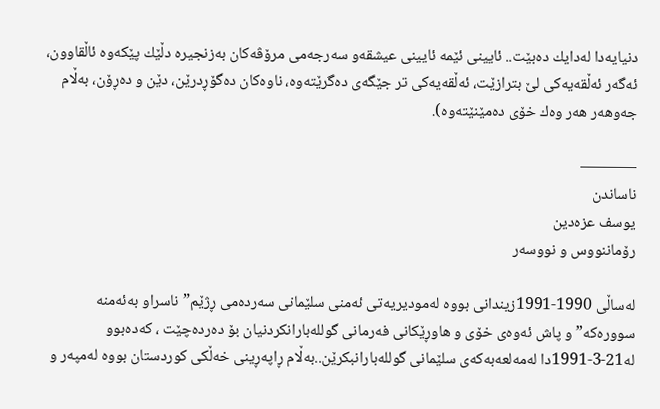دنیایه‌دا له‌دایك ده‌بێت.. ئایینی ئێمه‌ ئایینی عیشقه‌و سه‌رجه‌می مرۆڤه‌كان به‌زنجیره‌ دڵێك پێكه‌وه‌ ئاڵقاوون، ئه‌گه‌ر ئه‌ڵقه‌یه‌كی لێ بترازێت، ئه‌ڵقه‌یه‌كی تر جێگه‌ی ده‌گرێته‌وه‌، ناوه‌كان ده‌گۆڕدرێن، دێن و ده‌ڕۆن، به‌ڵام جه‌وهه‌ر هه‌ر وه‌ك خۆی ده‌مێنێته‌وه‌).

———–
ناساندن
یوسف عزه‌دین
رۆماننووس و نووسه‌ر

له‌ساڵی 1990-1991زیندانی بووه‌ له‌مودیریه‌تی ئه‌منی سلێمانی سه‌رده‌می ڕژێم”ناسراو به‌ئه‌منه‌ سووره‌كه‌”و پاش ئه‌وه‌ی خۆی و هاوڕێكانی فه‌رمانی گولله‌بارانكردنیان بۆ ده‌رده‌چێت ، كه‌ده‌بوو له‌21-3-1991دا له‌مه‌لعه‌به‌كه‌ی سلێمانی گولله‌بارانبكرێن..به‌ڵام ڕاپه‌ڕینی خه‌ڵكی كوردستان بووه‌ له‌مپه‌ر و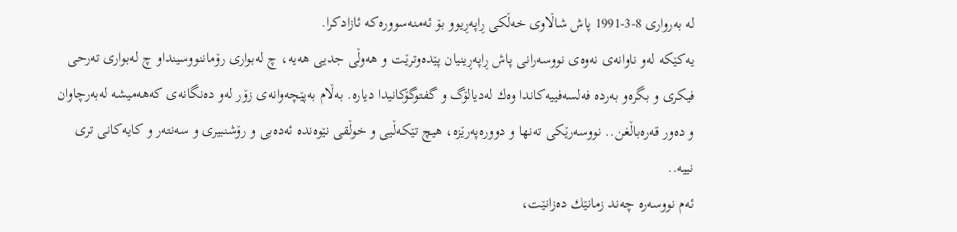له‌ به‌رواری 8-3-1991 پاش شاڵاوی خه‌ڵكی ڕاپه‌ڕیوو بۆ ئه‌منه‌سووره‌كه‌ ئازادكرا.
یه‌كێكه‌ له‌و ناوانه‌ی نه‌وه‌ی نووسه‌رانی پاش ڕاپه‌ڕینیان پێده‌وترێت و هه‌وڵی جدیی هه‌یه‌، چ له‌بواری رۆماننووسینداو چ له‌بواری ته‌رحی فیكری و بگره‌و به‌رده‌ فه‌لسه‌فییه‌كاندا وه‌ك له‌دیالۆگ و گفتوگۆكانیدا دیاره‌. به‌ڵام به‌پێچه‌وانه‌ی زۆر له‌و ده‌نگانه‌ی كه‌هه‌میشه‌ له‌به‌رچاوان و ده‌ور قه‌ره‌باڵغن.. نووسه‌رێكی ته‌نها و دووره‌په‌رێزه‌، هیچ تێكه‌ڵیی و خوڵقی نێوه‌نده‌ ئه‌ده‌بی و رۆشنبیری و سه‌نته‌ر و كایه‌كانی تری نییه‌..
ئه‌م نووسه‌ره‌ چه‌ند زمانێك ده‌زانێت،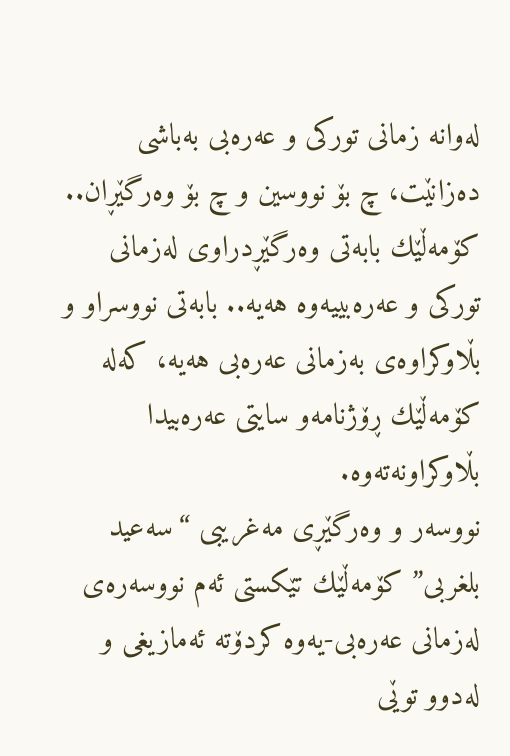له‌وانه‌ زمانی توركی و عه‌ره‌بی به‌باشی ده‌زانێت، چ بۆ نووسین و چ بۆ وه‌رگێڕان.. كۆمه‌ڵێك بابه‌تی وه‌رگێڕدراوی له‌زمانی توركی و عه‌ره‌بییه‌وه‌ هه‌یه‌.. بابه‌تی نووسراو و بڵاوكراوه‌ی به‌زمانی عه‌ره‌بی هه‌یه‌، كه‌له‌ كۆمه‌ڵێك ڕۆژنامه‌و سایتی عه‌ره‌بیدا بڵاوكراونه‌ته‌وه‌.
نووسه‌ر و وه‌رگێڕی مه‌غریبی “سه‌عید بلغربی” كۆمه‌ڵێك تێكستی ئه‌م نووسه‌ره‌ی له‌زمانی عه‌ره‌بی-یه‌وه‌ كردۆته‌ ئه‌مازیغی و له‌دوو توێی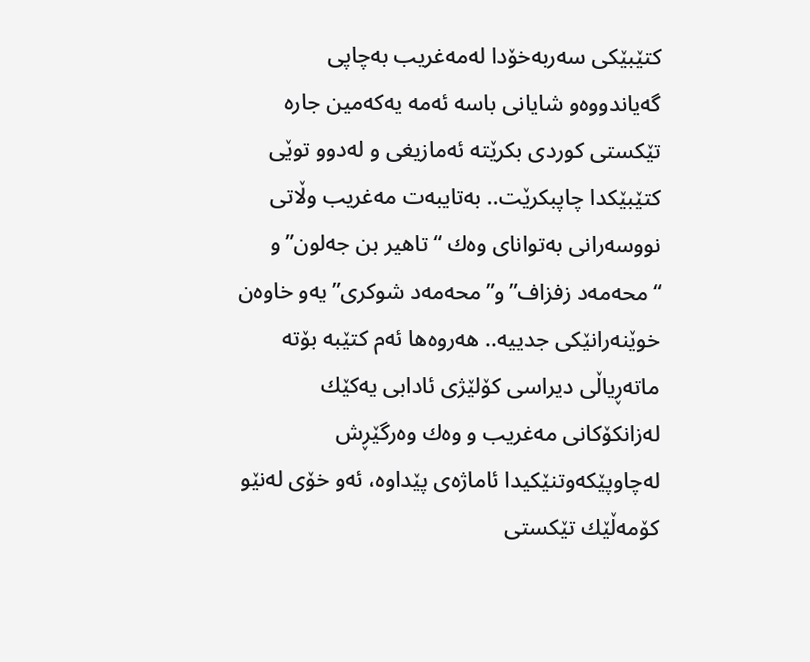كتێبێكی سه‌ربه‌خۆدا له‌مه‌غریب به‌چاپی گه‌یاندووه‌و شایانی باسه‌ ئه‌مه‌ یه‌كه‌مین جاره‌ تێكستی كوردی بكرێته‌ ئه‌مازیغی و له‌دوو توێی كتێبێكدا چاپبكرێت.. به‌تایبه‌ت مه‌غریب وڵاتی نووسه‌رانی به‌توانای وه‌ك “تاهیر بن جه‌لون”و “محه‌مه‌د زفزاف”و”محه‌مه‌د شوكری”یه‌و خاوه‌ن خوێنه‌رانێكی جدییه‌.. هه‌روه‌ها ئه‌م كتێبه‌ بۆته‌ ماته‌ڕیاڵی دیراسی كۆلێژی ئادابی یه‌كێك له‌زانكۆكانی مه‌غریب و وه‌ك وه‌رگێڕش له‌چاوپێكه‌وتنێكیدا ئاماژه‌ی پێداوه‌، ئه‌و خۆی له‌نێو كۆمه‌ڵێك تێكستی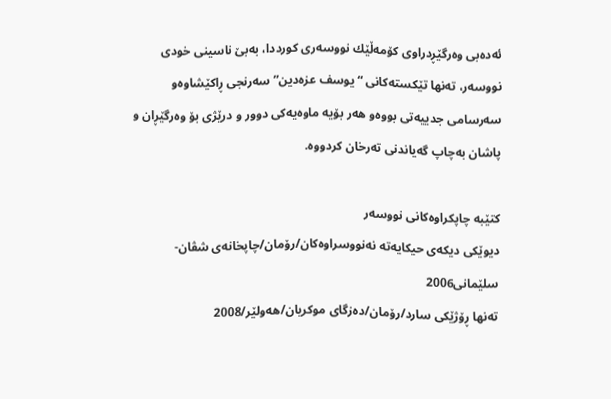ئه‌ده‌بی وه‌رگێڕدراوی كۆمه‌ڵێك نووسه‌ری كورددا، به‌بێ‌ ناسینی خودی نووسه‌ر، ته‌نها تێكسته‌كانی “یوسف عزه‌دین” سه‌رنجی ڕاكێشاوه‌و سه‌رسامی جدییه‌تی بووه‌و هه‌ر بۆیه‌ ماوه‌یه‌كی دوور و درێژی بۆ وه‌رگێڕان و پاشان به‌چاپ گه‌یاندنی ته‌رخان كردووه‌.

كتێبه‌ چاپكراوه‌كانی نووسه‌ر
دیوێكی دیكه‌ی حیكایه‌ته‌ نه‌نووسراوه‌كان/رۆمان/چاپخانه‌ی شڤان-سلێمانی2006
ته‌نها ڕۆژێكی سارد/رۆمان/ده‌زگای موكریان/هه‌ولێر/2008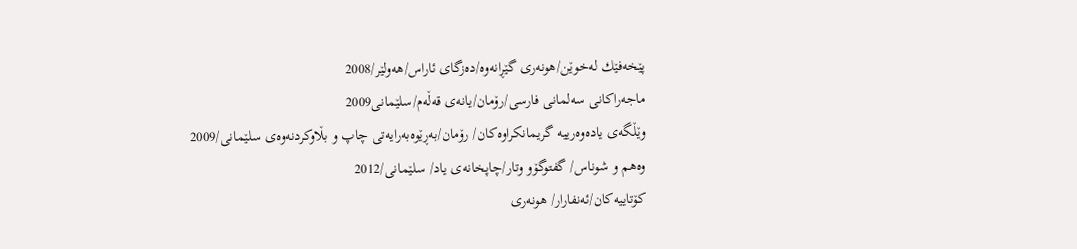پێخه‌فێك له‌خوێن/هونه‌ری گێڕانه‌وه‌/ده‌زگای ئاراس/هه‌ولێر/2008
ماجه‌راكانی سه‌لمانی فارسی/رۆمان/یانه‌ی قه‌ڵه‌م/سلێمانی2009
وێڵگه‌ی یاده‌وه‌رییه‌ گریمانكراوه‌كان/ رۆمان/به‌ڕێوه‌به‌رایه‌تی چاپ و بڵاوكردنه‌وه‌ی سلێمانی/2009
وه‌هم و شوناس/ گفتوگۆو وتار/چاپخانه‌ی یاد/ سلێمانی/2012
كۆتاییه‌كان/ئه‌نفارار/ هونه‌ری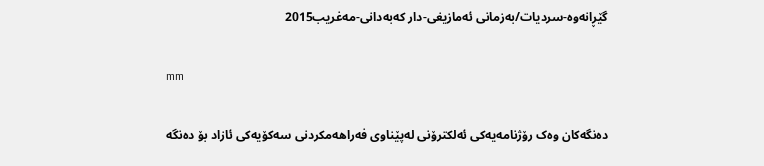گێڕانه‌وه‌-سردیات/به‌زمانی ئه‌مازیغی-دار كه‌به‌دانی-مه‌غریب2015

mm

دەنگەکان وەک رۆژنامەیەکی ئەلکترۆنی لەپێناوی فەراهەمکردنی سەکۆیەکی ئازاد بۆ دەنگە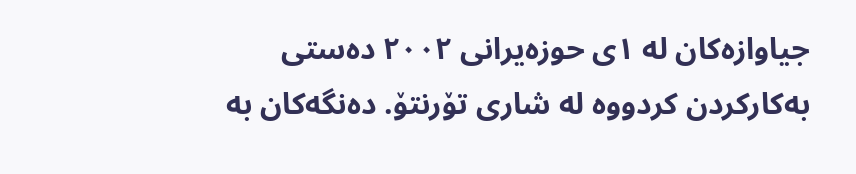جیاوازەکان لە ١ی حوزەیرانی ٢٠٠٢ دەستی بەکارکردن کردووە لە شاری تۆرنتۆ. دەنگەکان بە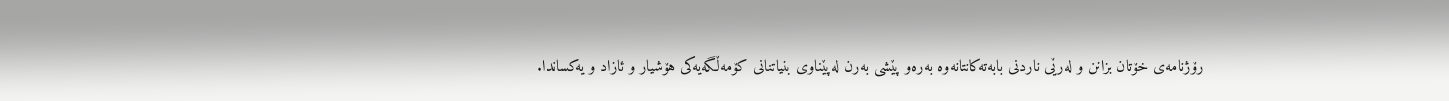رۆژنامەی خۆتان بزانن و لەرێی ناردنی بابەتەکانتانەوە بەرەو پێشی بەرن لەپێناوی بنیاتنانی کۆمەڵگەیەکی هۆشیار و ئازاد و یەکساندا.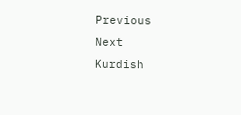Previous
Next
Kurdish